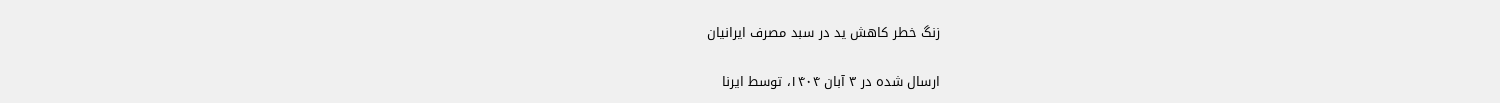زنگ خطر کاهش ید در سبد مصرف ایرانیان

ارسال شده در ۳ آبان ۱۴۰۴، توسط ایرنا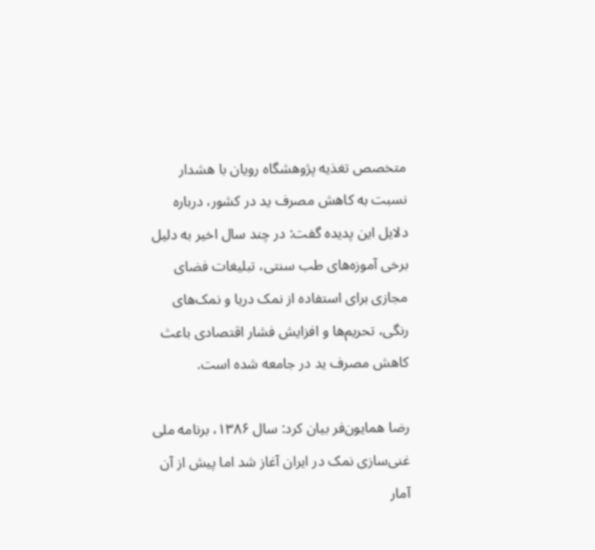متخصص تغذیه پژوهشگاه رویان با هشدار نسبت به کاهش مصرف ید در کشور، درباره دلایل این پدیده گفت: در چند سال اخیر به دلیل برخی آموزه‌های طب سنتی، تبلیغات فضای مجازی برای استفاده از نمک دریا و نمک‌های رنگی، تحریم‌ها و افزایش فشار اقتصادی باعث کاهش مصرف ید در جامعه شده است.

رضا همایون‌فر بیان کرد: سال ۱۳۸۶، برنامه ملی غنی‌سازی نمک در ایران آغاز شد اما پیش از آن آمار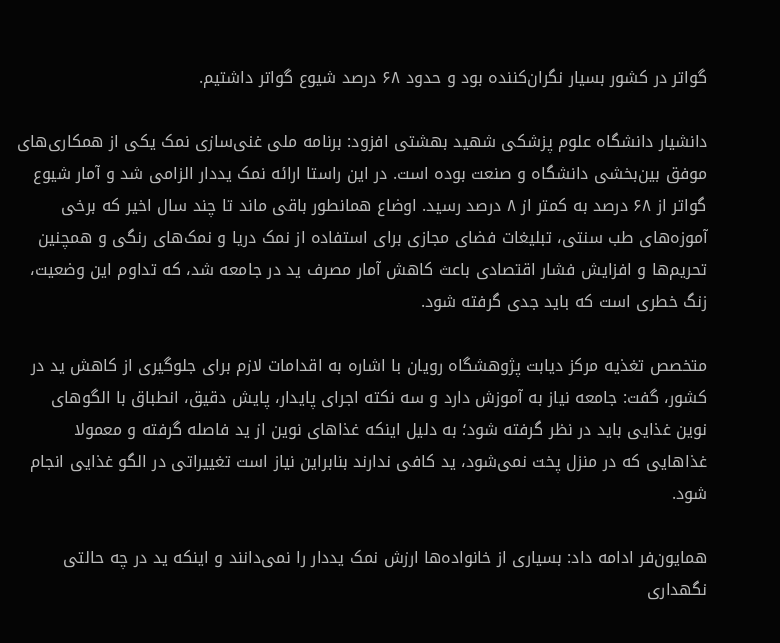گواتر در کشور بسیار نگران‌کننده بود و حدود ۶۸ درصد شیوع گواتر داشتیم.

دانشیار دانشگاه علوم پزشکی شهید بهشتی افزود: برنامه ملی غنی‌سازی نمک یکی از همکاری‌های موفق بین‌بخشی دانشگاه و صنعت بوده است. در این راستا ارائه نمک یددار الزامی شد و آمار شیوع گواتر از ۶۸ درصد به کمتر از ۸ درصد رسید. اوضاع همانطور باقی ماند تا چند سال اخیر که برخی آموزه‌های طب سنتی، تبلیغات فضای مجازی برای استفاده از نمک دریا و نمک‌های رنگی و همچنین تحریم‌ها و افزایش فشار اقتصادی باعث کاهش آمار مصرف ید در جامعه شد، که تداوم این وضعیت، زنگ خطری است که باید جدی گرفته شود.

متخصص تغذیه مرکز دیابت پژوهشگاه رویان با اشاره به اقدامات لازم برای جلوگیری از کاهش ید در کشور، گفت: جامعه نیاز به آموزش دارد و سه نکته اجرای پایدار، پایش دقیق، انطباق با الگوهای نوین غذایی باید در نظر گرفته شود؛ به دلیل اینکه غذاهای نوین از ید فاصله گرفته و معمولا غذاهایی که در منزل پخت نمی‌شود، ید کافی ندارند بنابراین نیاز است تغییراتی در الگو غذایی انجام شود.

همایون‌فر ادامه داد: بسیاری از خانواده‌ها ارزش نمک یددار را نمی‌دانند و اینکه ید در چه حالتی نگهداری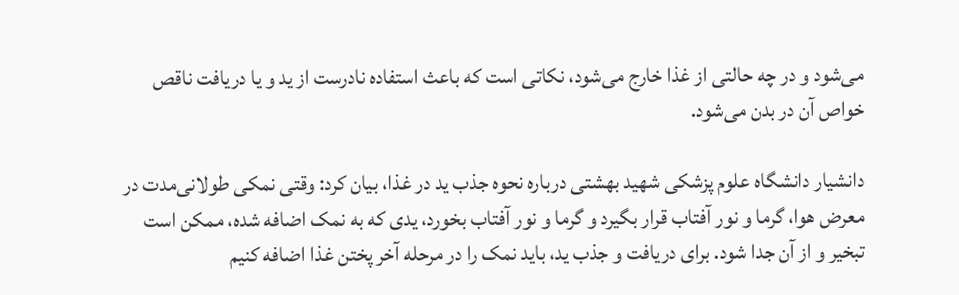می‌شود و در چه حالتی از غذا خارج می‌شود، نکاتی است که باعث استفاده نادرست از ید و یا دریافت ناقص خواص آن در بدن می‌شود.

دانشیار دانشگاه علوم پزشکی شهید بهشتی درباره نحوه جذب ید در غذا، بیان کرد: وقتی نمکی طولانی‌مدت در معرض هوا، گرما و نور آفتاب قرار بگیرد و گرما و نور آفتاب بخورد، یدی که به نمک اضافه شده، ممکن است تبخیر و از آن جدا شود. برای دریافت و جذب ید، باید نمک را در مرحله آخر پختن غذا اضافه کنیم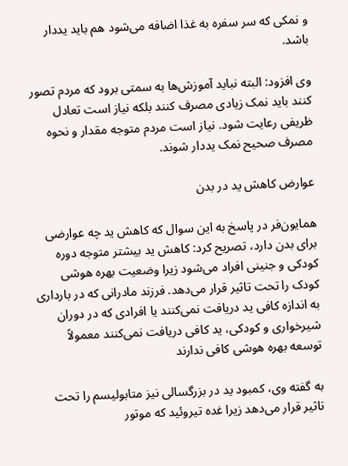و نمکی که سر سفره به غذا اضافه می‌شود هم باید یددار باشد.

وی افزود: البته نباید آموزش‌ها به سمتی برود که مردم تصور کنند باید نمک زیادی مصرف کنند بلکه نیاز است تعادل ظریفی رعایت شود. نیاز است مردم متوجه مقدار و نحوه مصرف صحیح نمک یددار شوند.

عوارض کاهش ید در بدن

همایون‌فر در پاسخ به این سوال که کاهش ید چه عوارضی برای بدن دارد، تصریح کرد: کاهش ید بیشتر متوجه دوره کودکی و جنینی افراد می‌شود زیرا وضعیت بهره هوشی کودک را تحت تاثیر قرار می‌دهد. فرزند مادرانی که در بارداری به اندازه کافی ید دریافت نمی‌کنند یا افرادی که در دوران شیرخواری و کودکی، ید کافی دریافت نمی‌کنند معمولاً توسعه بهره هوشی کافی ندارند

به گفته وی، کمبود ید در بزرگسالی نیز متابولیسم را تحت تاثیر قرار می‌دهد زیرا غده تیروئید که موتور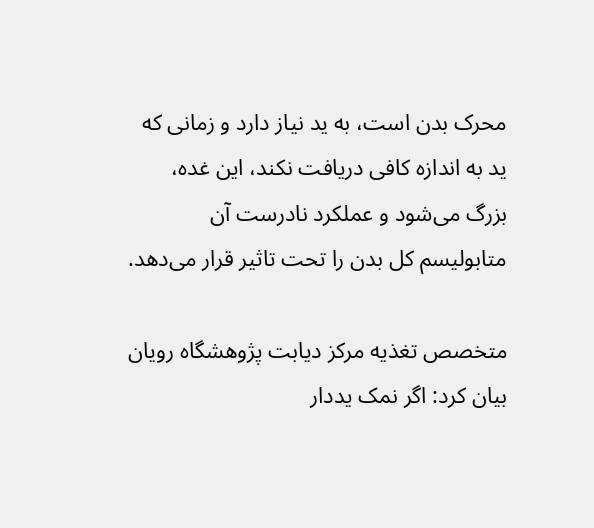محرک بدن است، به ید نیاز دارد و زمانی که ید به اندازه کافی دریافت نکند، این غده، بزرگ می‌شود و عملکرد نادرست آن متابولیسم کل بدن را تحت تاثیر قرار می‌دهد.

متخصص تغذیه مرکز دیابت پژوهشگاه رویان بیان کرد: اگر نمک یددار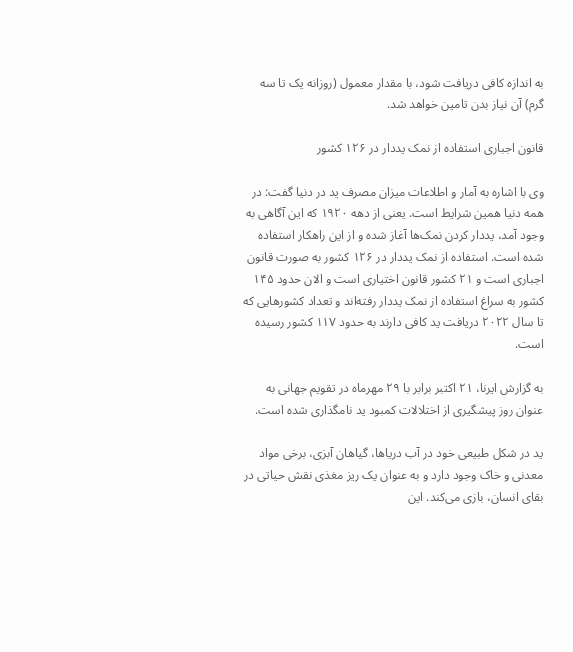به اندازه کافی دریافت شود، با مقدار معمول (روزانه یک تا سه گرم) آن نیاز بدن تامین خواهد شد.

قانون اجباری استفاده از نمک یددار در ۱۲۶ کشور

وی با اشاره به آمار و اطلاعات میزان مصرف ید در دنیا گفت: در همه دنیا همین شرایط است. یعنی از دهه ۱۹۲۰ که این آگاهی به وجود آمد، یددار کردن نمک‌ها آغاز شده و از این راهکار استفاده شده است. استفاده از نمک یددار در ۱۲۶ کشور به صورت قانون اجباری است و ۲۱ کشور قانون اختیاری است و الان حدود ۱۴۵ کشور به سراغ استفاده از نمک یددار رفته‌اند و تعداد کشورهایی که تا سال ۲۰۲۲ دریافت ید کافی دارند به حدود ۱۱۷ کشور رسیده است.

به گزارش ایرنا، ۲۱ اکتبر برابر با ۲۹ مهرماه در تقویم جهانی به عنوان روز پیشگیری از اختلالات کمبود ید نامگذاری شده است.

ید در شکل طبیعی خود در آب دریاها، گیاهان آبزی، برخی مواد معدنی و خاک وجود دارد و به عنوان یک ریز مغذی نقش حیاتی در بقای انسان، بازی می‌کند. این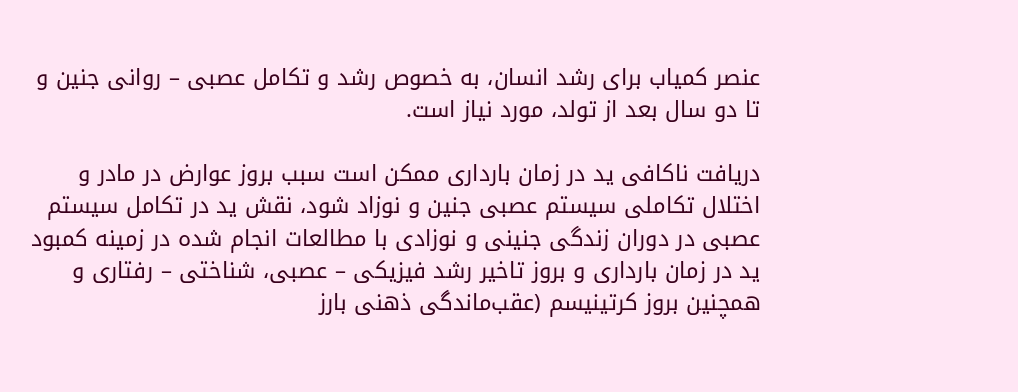عنصر کمیاب برای رشد انسان، به خصوص رشد و تکامل عصبی – روانی جنین و تا دو سال بعد از تولد، مورد نیاز است.

دریافت ناکافی ید در زمان بارداری ممکن است سبب بروز عوارض در مادر و اختلال تکاملی سیستم عصبی جنین و نوزاد شود، نقش ید در تکامل سیستم عصبی در دوران زندگی جنینی و نوزادی با مطالعات انجام شده در زمینه کمبود ید در زمان بارداری و بروز تاخیر رشد فیزیکی – عصبی، شناختی – رفتاری و همچنین بروز کرتینیسم (عقب‌ماندگی ذهنی بارز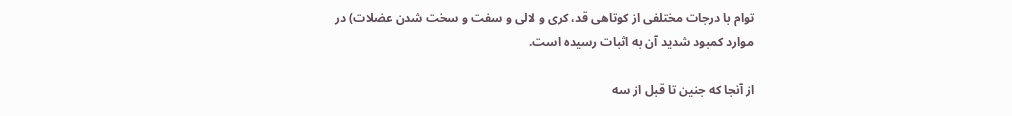توام با درجات مختلفی از کوتاهی قد، کری و لالی و سفت و سخت شدن عضلات) در موارد کمبود شدید آن به اثبات رسیده است.

از آنجا که جنین تا قبل از سه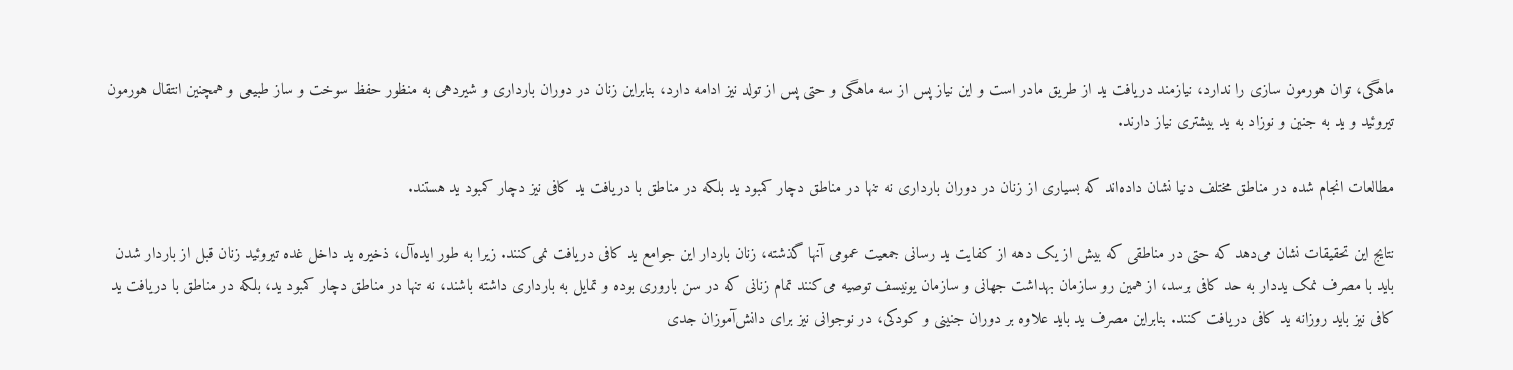ماهگی، توان هورمون سازی را ندارد، نیازمند دریافت ید از طریق مادر است و این نیاز پس از سه ماهگی و حتی پس از تولد نیز ادامه دارد، بنابراین زنان در دوران بارداری و شیردهی به منظور حفظ سوخت و ساز طبیعی و همچنین انتقال هورمون تیروئید و ید به جنین و نوزاد به ید بیشتری نیاز دارند.

مطالعات انجام شده در مناطق مختلف دنیا نشان داده‌اند که بسیاری از زنان در دوران بارداری نه تنها در مناطق دچار کمبود ید بلکه در مناطق با دریافت ید کافی نیز دچار کمبود ید هستند.

نتایج این تحقیقات نشان می‌دهد که حتی در مناطقی که بیش از یک دهه از کفایت ید رسانی جمعیت عمومی آنها گذشته، زنان باردار این جوامع ید کافی دریافت نمی‌کنند. زیرا به طور ایده‌آل، ذخیره ید داخل غده تیروئید زنان قبل از باردار شدن باید با مصرف نمک یددار به حد کافی برسد، از همین رو سازمان بهداشت جهانی و سازمان یونیسف توصیه می‌کنند تمام زنانی که در سن باروری بوده و تمایل به بارداری داشته باشند، نه تنها در مناطق دچار کمبود ید، بلکه در مناطق با دریافت ید کافی نیز باید روزانه ید کافی دریافت کنند. بنابراین مصرف ید باید علاوه بر دوران جنینی و کودکی، در نوجوانی نیز برای دانش‌آموزان جدی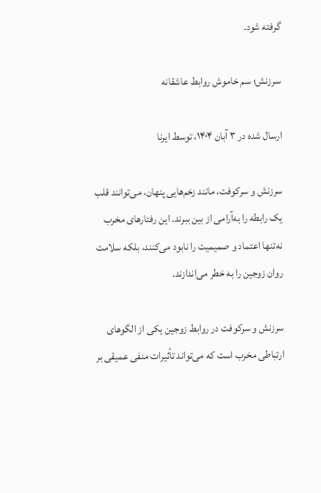گرفته شود.

سرزنش؛ سم خاموش روابط عاشقانه

ارسال شده در ۳ آبان ۱۴۰۴، توسط ایرنا

سرزنش و سرکوفت، مانند زخم‌هایی پنهان، می‌توانند قلب یک رابطه را به‌آرامی از بین ببرند. این رفتارهای مخرب نه‌تنها اعتماد و صمیمیت را نابود می‌کنند، بلکه سلامت روان زوجین را به خطر می‌اندازند.

سرزنش و سرکوفت در روابط زوجین یکی از الگوهای ارتباطی مخرب است که می‌تواند تأثیرات منفی عمیقی بر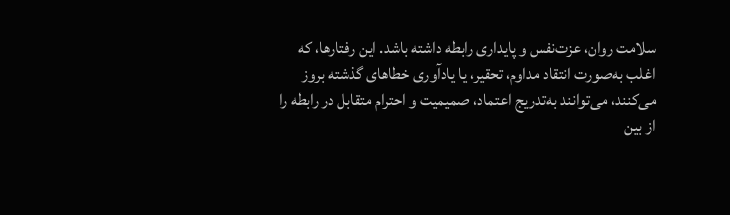سلامت روان، عزت‌نفس و پایداری رابطه داشته باشد. این رفتارها، که اغلب به‌صورت انتقاد مداوم، تحقیر، یا یادآوری خطاهای گذشته بروز می‌کنند، می‌توانند به‌تدریج اعتماد، صمیمیت و احترام متقابل در رابطه را از بین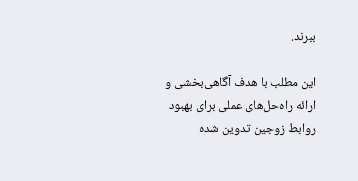ببرند.

این مطلب با هدف آگاهی‌بخشی و ارائه راه‌حل‌های عملی برای بهبود روابط زوجین تدوین شده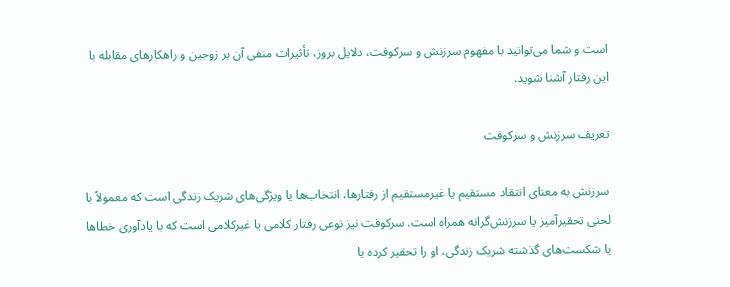است و شما می‌توانید با مفهوم سرزنش و سرکوفت، دلایل بروز، تأثیرات منفی‌ آن بر زوجین و راهکارهای مقابله با این رفتار آشنا شوید.

تعریف سرزنش و سرکوفت

سرزنش به معنای انتقاد مستقیم یا غیرمستقیم از رفتارها، انتخاب‌ها یا ویژگی‌های شریک زندگی است که معمولاً با لحنی تحقیرآمیز یا سرزنش‌گرانه همراه است. سرکوفت نیز نوعی رفتار کلامی یا غیرکلامی است که با یادآوری خطاها یا شکست‌های گذشته شریک زندگی، او را تحقیر کرده یا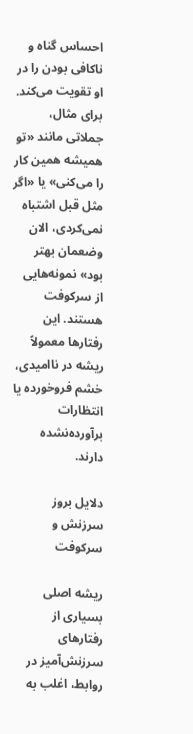احساس گناه و ناکافی بودن را در او تقویت می‌کند. برای مثال، جملاتی مانند «تو همیشه همین کار را می‌کنی» یا «اگر مثل قبل اشتباه نمی‌کردی، الان وضعمان بهتر بود» نمونه‌هایی از سرکوفت هستند. این رفتارها معمولاً ریشه در ناامیدی، خشم فروخورده یا انتظارات برآورده‌نشده دارند.

دلایل بروز سرزنش و سرکوفت

ریشه اصلی بسیاری از رفتارهای سرزنش‌آمیز در روابط، اغلب به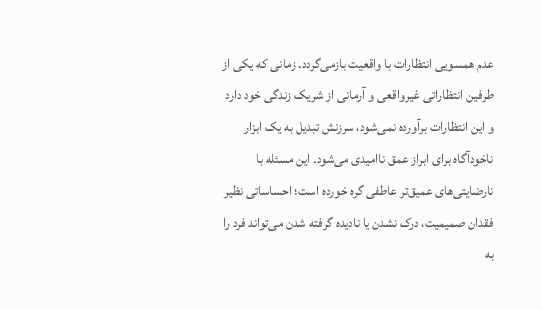عدم همسویی انتظارات با واقعیت بازمی‌گردد. زمانی که یکی از طرفین انتظاراتی غیرواقعی و آرمانی از شریک زندگی خود دارد و این انتظارات برآورده نمی‌شود، سرزنش تبدیل به یک ابزار ناخودآگاه برای ابراز عمق ناامیدی می‌شود. این مسئله با نارضایتی‌های عمیق‌تر عاطفی گره خورده است؛ احساساتی نظیر فقدان صمیمیت، درک نشدن یا نادیده گرفته شدن می‌تواند فرد را به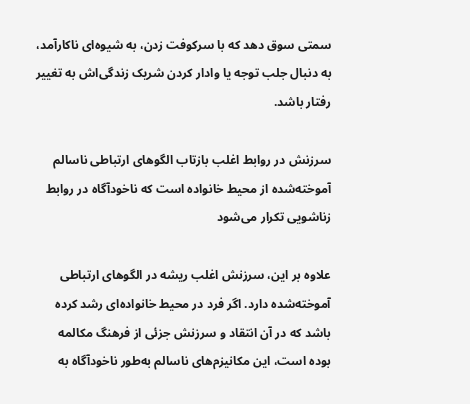سمتی سوق دهد که با سرکوفت زدن، به شیوه‌ای ناکارآمد، به دنبال جلب توجه یا وادار کردن شریک زندگی‌اش به تغییر رفتار باشد.

سرزنش در روابط اغلب بازتاب الگوهای ارتباطی ناسالم آموخته‌شده از محیط خانواده است که ناخودآگاه در روابط زناشویی تکرار می‌شود

علاوه بر این، سرزنش اغلب ریشه در الگوهای ارتباطی آموخته‌شده دارد. اگر فرد در محیط خانواده‌ای رشد کرده باشد که در آن انتقاد و سرزنش جزئی از فرهنگ مکالمه بوده است، این مکانیزم‌های ناسالم به‌طور ناخودآگاه به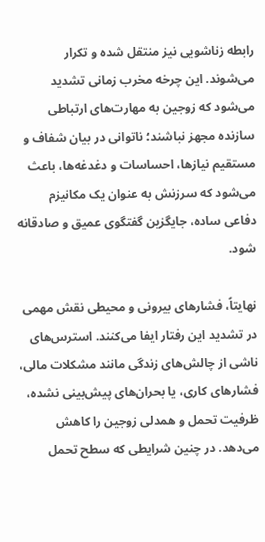رابطه زناشویی نیز منتقل شده و تکرار می‌شوند. این چرخه مخرب زمانی تشدید می‌شود که زوجین به مهارت‌های ارتباطی سازنده مجهز نباشند؛ ناتوانی در بیان شفاف و مستقیم نیازها، احساسات و دغدغه‌ها، باعث می‌شود که سرزنش به عنوان یک مکانیزم دفاعی ساده، جایگزین گفتگوی عمیق و صادقانه شود.

نهایتاً، فشارهای بیرونی و محیطی نقش مهمی در تشدید این رفتار ایفا می‌کنند. استرس‌های ناشی از چالش‌های زندگی مانند مشکلات مالی، فشارهای کاری، یا بحران‌های پیش‌بینی نشده، ظرفیت تحمل و همدلی زوجین را کاهش می‌دهد. در چنین شرایطی که سطح تحمل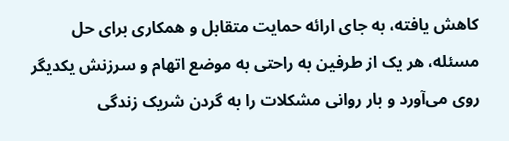کاهش یافته، به جای ارائه حمایت متقابل و همکاری برای حل مسئله، هر یک از طرفین به راحتی به موضع اتهام و سرزنش یکدیگر روی می‌آورد و بار روانی مشکلات را به گردن شریک زندگی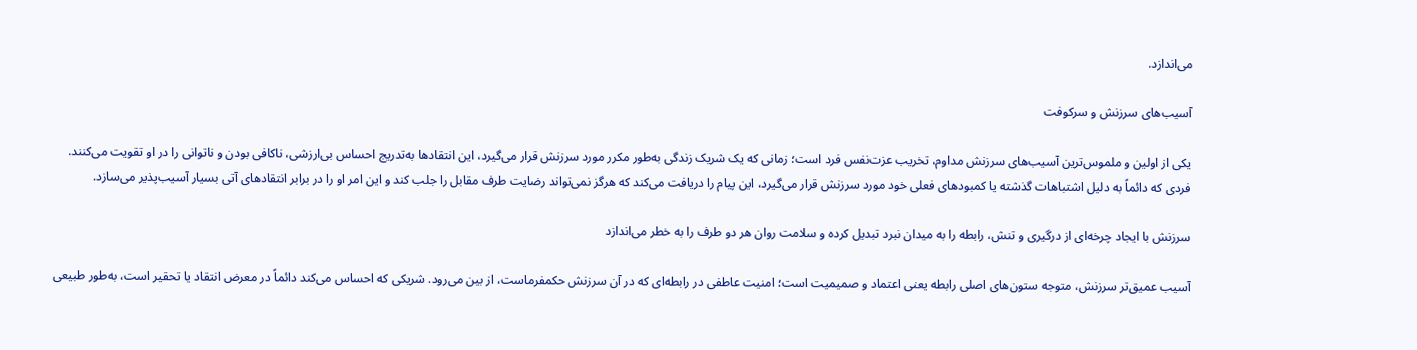می‌اندازد.

آسیب‌های سرزنش و سرکوفت

یکی از اولین و ملموس‌ترین آسیب‌های سرزنش مداوم، تخریب عزت‌نفس فرد است؛ زمانی که یک شریک زندگی به‌طور مکرر مورد سرزنش قرار می‌گیرد، این انتقادها به‌تدریج احساس بی‌ارزشی، ناکافی بودن و ناتوانی را در او تقویت می‌کنند. فردی که دائماً به دلیل اشتباهات گذشته یا کمبودهای فعلی خود مورد سرزنش قرار می‌گیرد، این پیام را دریافت می‌کند که هرگز نمی‌تواند رضایت طرف مقابل را جلب کند و این امر او را در برابر انتقادهای آتی بسیار آسیب‌پذیر می‌سازد.

سرزنش با ایجاد چرخه‌ای از درگیری و تنش، رابطه را به میدان نبرد تبدیل کرده و سلامت روان هر دو طرف را به خطر می‌اندازد

آسیب عمیق‌تر سرزنش، متوجه ستون‌های اصلی رابطه یعنی اعتماد و صمیمیت است؛ امنیت عاطفی در رابطه‌ای که در آن سرزنش حکمفرماست، از بین می‌رود. شریکی که احساس می‌کند دائماً در معرض انتقاد یا تحقیر است، به‌طور طبیعی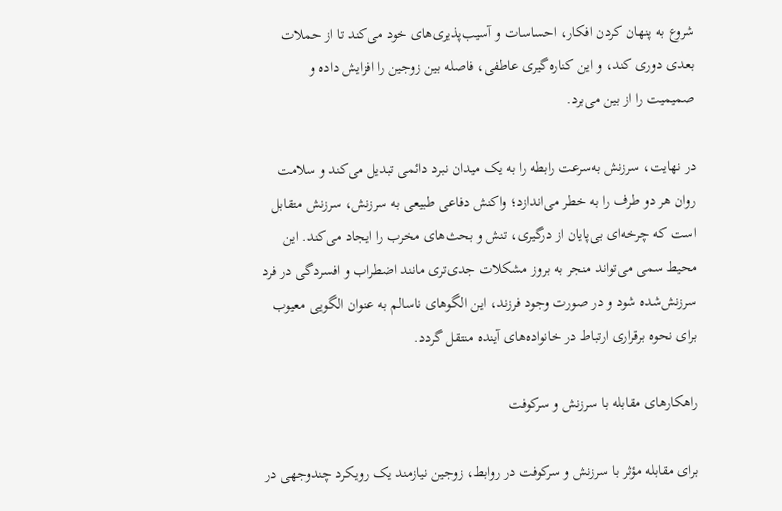شروع به پنهان کردن افکار، احساسات و آسیب‌پذیری‌های خود می‌کند تا از حملات بعدی دوری کند، و این کناره‌گیری عاطفی، فاصله بین زوجین را افزایش داده و صمیمیت را از بین می‌برد.

در نهایت، سرزنش به‌سرعت رابطه را به یک میدان نبرد دائمی تبدیل می‌کند و سلامت روان هر دو طرف را به خطر می‌اندازد؛ واکنش دفاعی طبیعی به سرزنش، سرزنش متقابل است که چرخه‌ای بی‌پایان از درگیری، تنش و بحث‌های مخرب را ایجاد می‌کند. این محیط سمی می‌تواند منجر به بروز مشکلات جدی‌تری مانند اضطراب و افسردگی در فرد سرزنش‌شده شود و در صورت وجود فرزند، این الگوهای ناسالم به عنوان الگویی معیوب برای نحوه برقراری ارتباط در خانواده‌های آینده منتقل گردد.

راهکارهای مقابله با سرزنش و سرکوفت

برای مقابله مؤثر با سرزنش و سرکوفت در روابط، زوجین نیازمند یک رویکرد چندوجهی در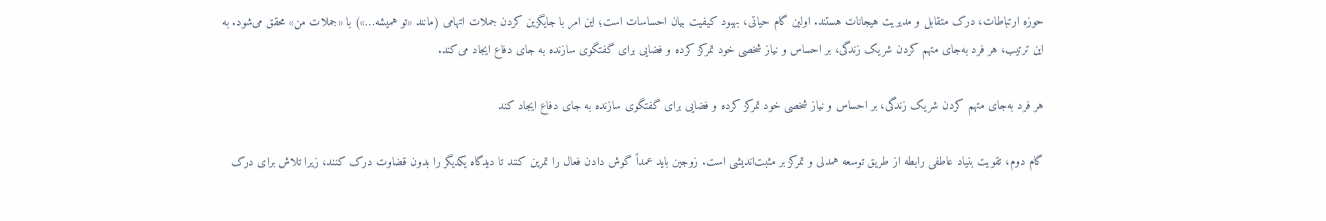حوزه ارتباطات، درک متقابل و مدیریت هیجانات هستند. اولین گام حیاتی، بهبود کیفیت بیان احساسات است؛ این امر با جایگزین کردن جملات اتهامی (مانند «تو همیشه…») با «جملات من» محقق می‌شود. به این ترتیب، هر فرد به‌جای متهم کردن شریک زندگی، بر احساس و نیاز شخصی خود تمرکز کرده و فضایی برای گفتگوی سازنده به جای دفاع ایجاد می‌کند.

هر فرد به‌جای متهم کردن شریک زندگی، بر احساس و نیاز شخصی خود تمرکز کرده و فضایی برای گفتگوی سازنده به جای دفاع ایجاد کند

گام دوم، تقویت بنیاد عاطفی رابطه از طریق توسعه همدلی و تمرکز بر مثبت‌اندیشی است. زوجین باید عمداً گوش دادن فعال را تمرین کنند تا دیدگاه یکدیگر را بدون قضاوت درک کنند، زیرا تلاش برای درک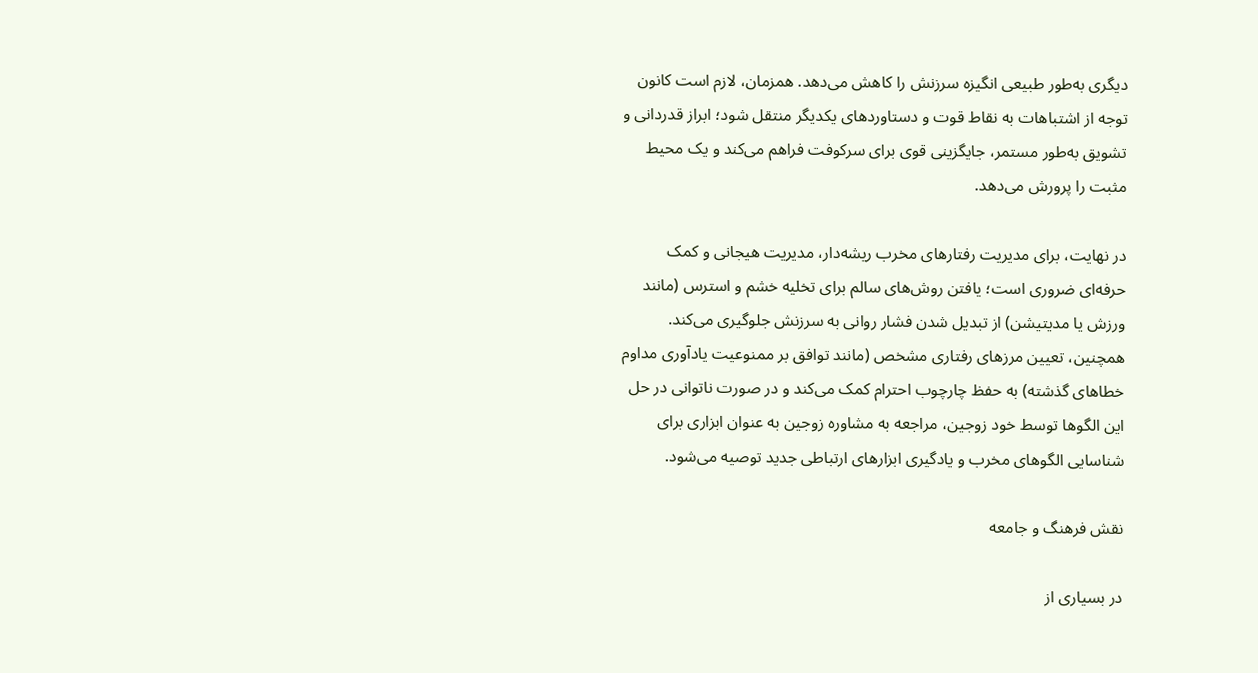دیگری به‌طور طبیعی انگیزه سرزنش را کاهش می‌دهد. همزمان، لازم است کانون توجه از اشتباهات به نقاط قوت و دستاوردهای یکدیگر منتقل شود؛ ابراز قدردانی و تشویق به‌طور مستمر، جایگزینی قوی برای سرکوفت فراهم می‌کند و یک محیط مثبت را پرورش می‌دهد.

در نهایت، برای مدیریت رفتارهای مخرب ریشه‌دار، مدیریت هیجانی و کمک حرفه‌ای ضروری است؛ یافتن روش‌های سالم برای تخلیه خشم و استرس (مانند ورزش یا مدیتیشن) از تبدیل شدن فشار روانی به سرزنش جلوگیری می‌کند. همچنین، تعیین مرزهای رفتاری مشخص (مانند توافق بر ممنوعیت یادآوری مداوم خطاهای گذشته) به حفظ چارچوب احترام کمک می‌کند و در صورت ناتوانی در حل این الگوها توسط خود زوجین، مراجعه به مشاوره زوجین به عنوان ابزاری برای شناسایی الگوهای مخرب و یادگیری ابزارهای ارتباطی جدید توصیه می‌شود.

نقش فرهنگ و جامعه

در بسیاری از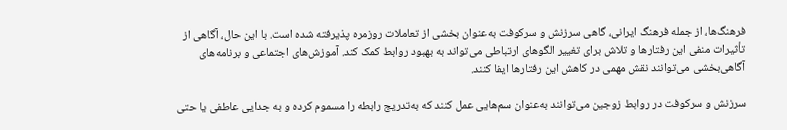فرهنگ‌ها، از جمله فرهنگ ایرانی، گاهی سرزنش و سرکوفت به‌عنوان بخشی از تعاملات روزمره پذیرفته شده است. با این حال، آگاهی از تأثیرات منفی این رفتارها و تلاش برای تغییر الگوهای ارتباطی می‌تواند به بهبود روابط کمک کند. آموزش‌های اجتماعی و برنامه‌های آگاهی‌بخشی می‌توانند نقش مهمی در کاهش این رفتارها ایفا کنند.

سرزنش و سرکوفت در روابط زوجین می‌توانند به‌عنوان سم‌هایی عمل کنند که به‌تدریج رابطه را مسموم کرده و به جدایی عاطفی یا حتی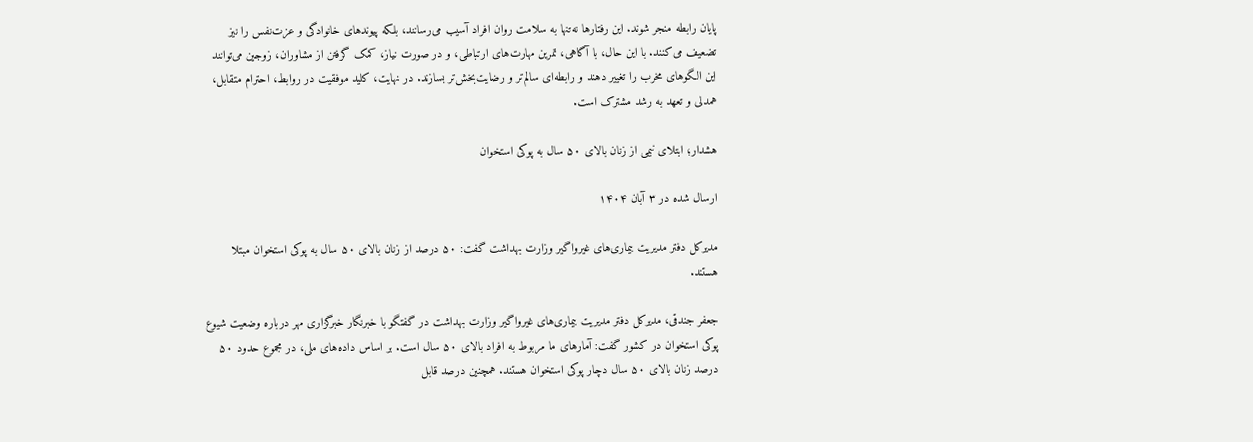پایان رابطه منجر شوند. این رفتارها نه‌تنها به سلامت روان افراد آسیب می‌رسانند، بلکه پیوندهای خانوادگی و عزت‌نفس را نیز تضعیف می‌کنند. با این حال، با آگاهی، تمرین مهارت‌های ارتباطی، و در صورت نیاز، کمک گرفتن از مشاوران، زوجین می‌توانند این الگوهای مخرب را تغییر دهند و رابطه‌ای سالم‌تر و رضایت‌بخش‌تر بسازند. در نهایت، کلید موفقیت در روابط، احترام متقابل، همدلی و تعهد به رشد مشترک است.

هشدار؛ ابتلای نیمی از زنان بالای ۵۰ سال به پوکی استخوان

ارسال شده در ۳ آبان ۱۴۰۴

مدیرکل دفتر مدیریت بیماری‌های غیرواگیر وزارت بهداشت گفت: ۵۰ درصد از زنان بالای ۵۰ سال به پوکی استخوان مبتلا هستند.

جعفر جندقی، مدیرکل دفتر مدیریت بیماری‌های غیرواگیر وزارت بهداشت در گفتگو با خبرنگار خبرگزاری مهر درباره وضعیت شیوع پوکی استخوان در کشور گفت: آمارهای ما مربوط به افراد بالای ۵۰ سال است. بر اساس داده‌های ملی، در مجموع حدود ۵۰ درصد زنان بالای ۵۰ سال دچار پوکی استخوان هستند. همچنین درصد قابل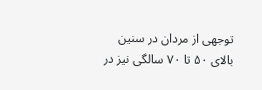توجهی از مردان در سنین بالای ۵۰ تا ۷۰ سالگی نیز در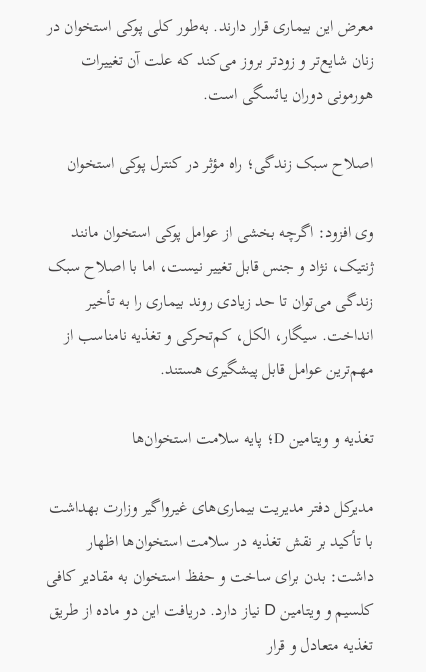معرض این بیماری قرار دارند. به‌طور کلی پوکی استخوان در زنان شایع‌تر و زودتر بروز می‌کند که علت آن تغییرات هورمونی دوران یائسگی است.

اصلاح سبک زندگی؛ راه مؤثر در کنترل پوکی استخوان

وی افزود: اگرچه بخشی از عوامل پوکی استخوان مانند ژنتیک، نژاد و جنس قابل تغییر نیست، اما با اصلاح سبک زندگی می‌توان تا حد زیادی روند بیماری را به تأخیر انداخت. سیگار، الکل، کم‌تحرکی و تغذیه نامناسب از مهم‌ترین عوامل قابل پیشگیری هستند.

تغذیه و ویتامین D؛ پایه سلامت استخوان‌ها

مدیرکل دفتر مدیریت بیماری‌های غیرواگیر وزارت بهداشت با تأکید بر نقش تغذیه در سلامت استخوان‌ها اظهار داشت: بدن برای ساخت و حفظ استخوان به مقادیر کافی کلسیم و ویتامین D نیاز دارد. دریافت این دو ماده از طریق تغذیه متعادل و قرار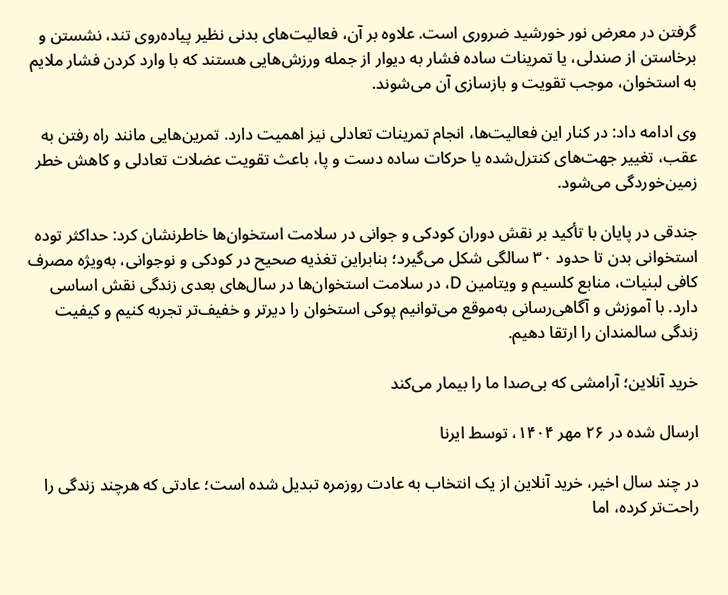گرفتن در معرض نور خورشید ضروری است. علاوه بر آن، فعالیت‌های بدنی نظیر پیاده‌روی تند، نشستن و برخاستن از صندلی، یا تمرینات ساده فشار به دیوار از جمله ورزش‌هایی هستند که با وارد کردن فشار ملایم به استخوان، موجب تقویت و بازسازی آن می‌شوند.

وی ادامه داد: در کنار این فعالیت‌ها، انجام تمرینات تعادلی نیز اهمیت دارد. تمرین‌هایی مانند راه رفتن به عقب، تغییر جهت‌های کنترل‌شده یا حرکات ساده دست و پا، باعث تقویت عضلات تعادلی و کاهش خطر زمین‌خوردگی می‌شود.

جندقی در پایان با تأکید بر نقش دوران کودکی و جوانی در سلامت استخوان‌ها خاطرنشان کرد: حداکثر توده استخوانی بدن تا حدود ۳۰ سالگی شکل می‌گیرد؛ بنابراین تغذیه صحیح در کودکی و نوجوانی، به‌ویژه مصرف کافی لبنیات، منابع کلسیم و ویتامین D، در سلامت استخوان‌ها در سال‌های بعدی زندگی نقش اساسی دارد. با آموزش و آگاهی‌رسانی به‌موقع می‌توانیم پوکی استخوان را دیرتر و خفیف‌تر تجربه کنیم و کیفیت زندگی سالمندان را ارتقا دهیم.

خرید آنلاین؛ آرامشی که بی‌صدا ما را بیمار می‌کند

ارسال شده در ۲۶ مهر ۱۴۰۴، توسط ایرنا

در چند سال اخیر، خرید آنلاین از یک انتخاب به عادت روزمره تبدیل شده است؛ عادتی که هرچند زندگی را راحت‌تر کرده، اما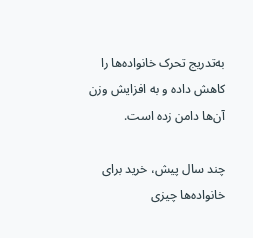به‌تدریج تحرک خانواده‌ها را کاهش داده و به افزایش وزن آن‌ها دامن زده است.

چند سال پیش، خرید برای خانواده‌ها چیزی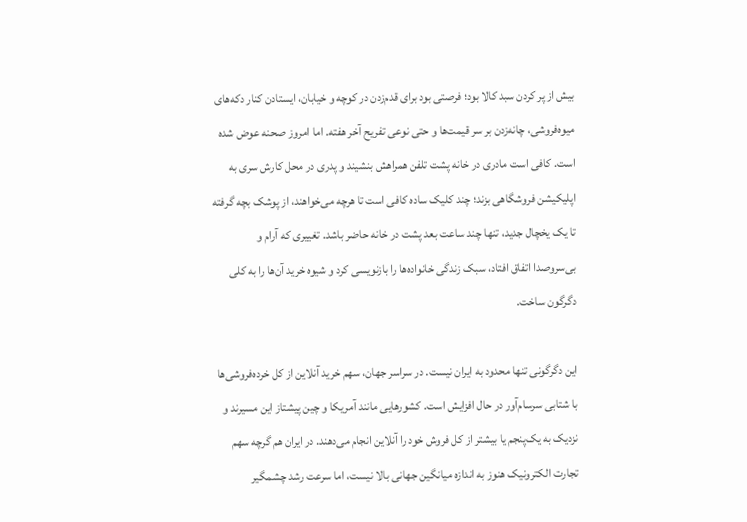بیش از پر کردن سبد کالا بود؛ فرصتی بود برای قدم‌زدن در کوچه و خیابان، ایستادن کنار دکه‌های میوه‌فروشی، چانه‌زدن بر سر قیمت‌ها و حتی نوعی تفریح آخر هفته. اما امروز صحنه عوض شده است. کافی است مادری در خانه پشت تلفن همراهش بنشیند و پدری در محل کارش سری به اپلیکیشن فروشگاهی بزند؛ چند کلیک ساده کافی است تا هرچه می‌خواهند، از پوشک بچه گرفته تا یک یخچال جدید، تنها چند ساعت بعد پشت در خانه حاضر باشد. تغییری که آرام و بی‌سروصدا اتفاق افتاد، سبک زندگی خانواده‌ها را بازنویسی کرد و شیوه خرید آن‌ها را به کلی دگرگون ساخت.

این دگرگونی تنها محدود به ایران نیست. در سراسر جهان، سهم خرید آنلاین از کل خرده‌فروشی‌ها با شتابی سرسام‌آور در حال افزایش است. کشورهایی مانند آمریکا و چین پیشتاز این مسیرند و نزدیک به یک‌پنجم یا بیشتر از کل فروش خود را آنلاین انجام می‌دهند. در ایران هم گرچه سهم تجارت الکترونیک هنوز به اندازه میانگین جهانی بالا نیست، اما سرعت رشد چشمگیر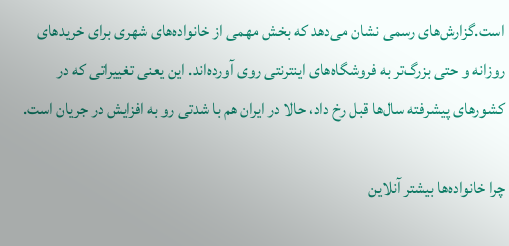است.گزارش‌های رسمی نشان می‌دهد که بخش مهمی از خانواده‌های شهری برای خریدهای روزانه و حتی بزرگ‌تر به فروشگاه‌های اینترنتی روی آورده‌اند. این یعنی تغییراتی که در کشورهای پیشرفته سال‌ها قبل رخ داد، حالا در ایران هم با شدتی رو به افزایش در جریان است.

چرا خانواده‌ها بیشتر آنلاین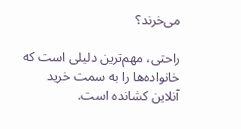می‌خرند؟

راحتی، مهم‌ترین دلیلی است که خانواده‌ها را به سمت خرید آنلاین کشانده است.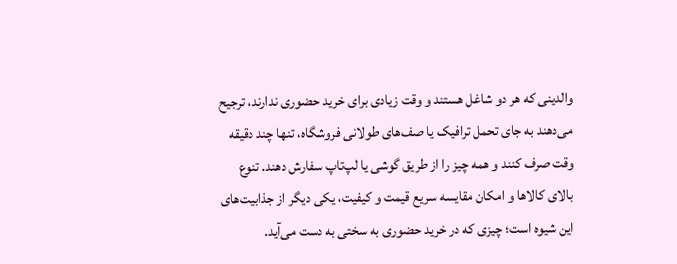والدینی که هر دو شاغل هستند و وقت زیادی برای خرید حضوری ندارند، ترجیح می‌دهند به جای تحمل ترافیک یا صف‌های طولانی فروشگاه، تنها چند دقیقه وقت صرف کنند و همه چیز را از طریق گوشی یا لپ‌تاپ سفارش دهند. تنوع بالای کالاها و امکان مقایسه سریع قیمت و کیفیت، یکی دیگر از جذابیت‌های این شیوه است؛ چیزی که در خرید حضوری به سختی به دست می‌آید.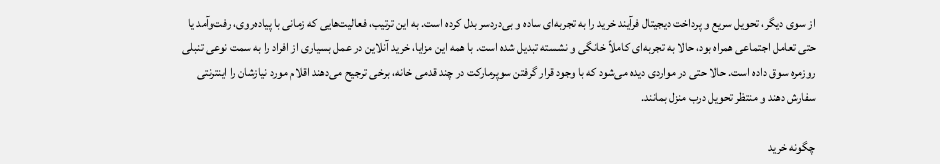از سوی دیگر، تحویل سریع و پرداخت دیجیتال فرآیند خرید را به تجربه‌ای ساده و بی‌دردسر بدل کرده است. به این ترتیب، فعالیت‌هایی که زمانی با پیاده‌روی، رفت‌وآمد یا حتی تعامل اجتماعی همراه بود، حالا به تجربه‌ای کاملاً خانگی و نشسته تبدیل شده است. با همه این مزایا، خرید آنلاین در عمل بسیاری از افراد را به سمت نوعی تنبلی روزمره سوق داده است. حالا حتی در مواردی دیده می‌شود که با وجود قرار گرفتن سوپرمارکت در چند قدمی خانه، برخی ترجیح می‌دهند اقلام مورد نیازشان را اینترنتی سفارش دهند و منتظر تحویل درب منزل بمانند.

چگونه خرید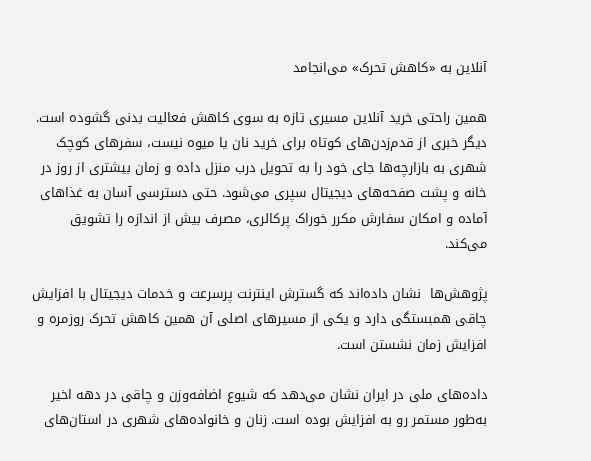آنلاین به «کاهش تحرک» می‌انجامد

همین راحتی خرید آنلاین مسیری تازه به سوی کاهش فعالیت بدنی گشوده است. دیگر خبری از قدم‌زدن‌های کوتاه برای خرید نان یا میوه نیست، سفرهای کوچک شهری به بازارچه‌ها جای خود را به تحویل درب منزل داده و زمان بیشتری از روز در خانه و پشت صفحه‌های دیجیتال سپری می‌شود. حتی دسترسی آسان به غذاهای آماده و امکان سفارش مکرر خوراک پرکالری، مصرف بیش از اندازه را تشویق می‌کند.

پژوهش‌ها  نشان داده‌اند که گسترش اینترنت پرسرعت و خدمات دیجیتال با افزایش چاقی همبستگی دارد و یکی از مسیرهای اصلی آن همین کاهش تحرک روزمره و افزایش زمان نشستن است.

داده‌های ملی در ایران نشان می‌دهد که شیوع اضافه‌وزن و چاقی در دهه اخیر به‌طور مستمر رو به افزایش بوده است. زنان و خانواده‌های شهری در استان‌های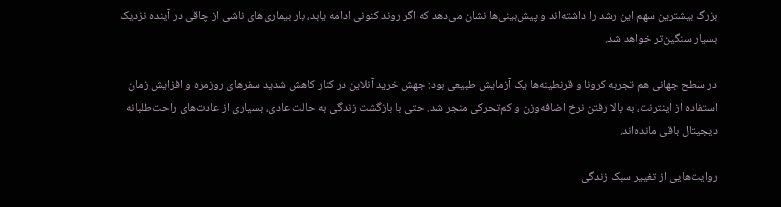بزرگ بیشترین سهم این رشد را داشته‌اند و پیش‌بینی‌ها نشان می‌دهد که اگر روند کنونی ادامه یابد، بار بیماری‌های ناشی از چاقی در آینده نزدیک بسیار سنگین‌تر خواهد شد.

در سطح جهانی هم تجربه کرونا و قرنطینه‌ها یک آزمایش طبیعی بود: جهش خرید آنلاین در کنار کاهش شدید سفرهای روزمره و افزایش زمان استفاده از اینترنت، به بالا رفتن نرخ اضافه‌وزن و کم‌تحرکی منجر شد. حتی با بازگشت زندگی به حالت عادی، بسیاری از عادت‌های راحت‌طلبانه دیجیتال باقی مانده‌اند.

روایت‌هایی از تغییر سبک زندگی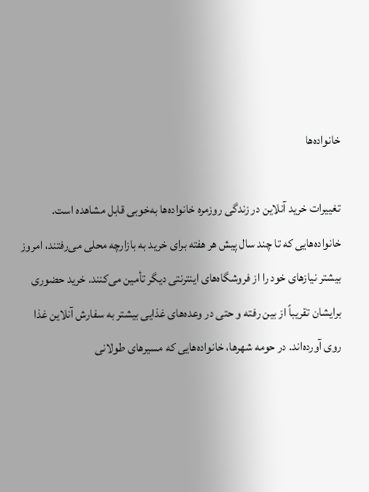خانواده‌ها

تغییرات خرید آنلاین در زندگی روزمره خانواده‌ها به‌خوبی قابل مشاهده است. خانواده‌هایی که تا چند سال پیش هر هفته برای خرید به بازارچه محلی می‌رفتند، امروز بیشتر نیازهای خود را از فروشگاه‌های اینترنتی دیگر تأمین می‌کنند. خرید حضوری برایشان تقریباً از بین رفته و حتی در وعده‌های غذایی بیشتر به سفارش آنلاین غذا روی آورده‌اند. در حومه شهرها، خانواده‌هایی که مسیرهای طولانی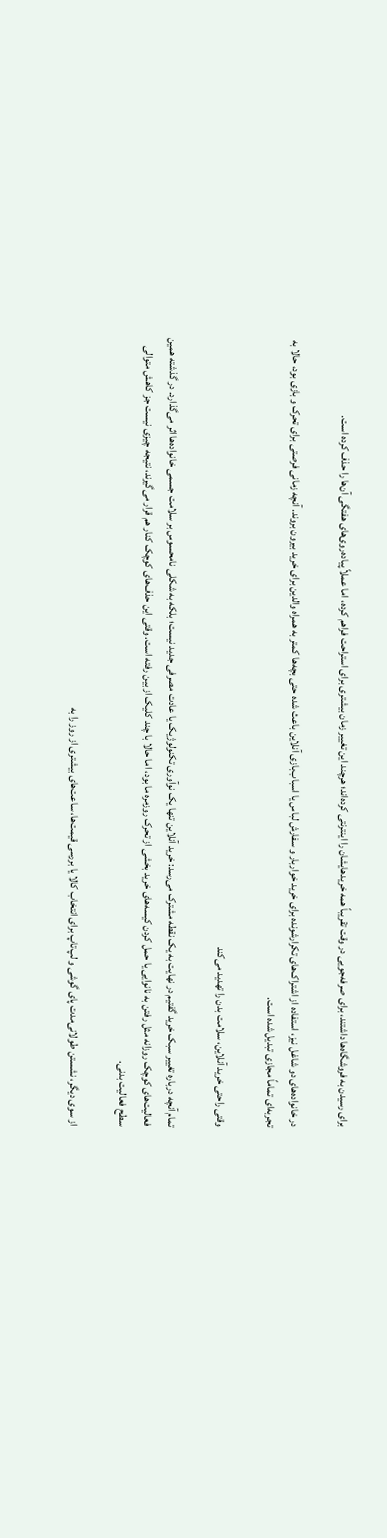برای رسیدن به فروشگاه‌ها داشتند، برای صرفه‌جویی در وقت تقریباً همه خریدهایشان را اینترنتی کرده‌اند؛ هرچند این تغییر زمان بیشتری برای استراحت فراهم کرده، اما عملاً پیاده‌روی‌های هفتگی آن‌ها را حذف کرده است.

در خانواده‌های دو شاغل نیز، استفاده از اشتراک‌های تکرارشونده برای خرید خواربار و سفارش لباس یا اسباب‌بازی آنلاین باعث شده حتی بچه‌ها کمتر به همراه والدین برای خرید بیرون بروند. آنچه زمانی فرصتی برای تحرک و بازی بود، حالا به تجربه‌ای تماماً مجازی تبدیل شده است.

وقتی راحتی خرید آنلاین، سلامت بدن را تهدید می‌کند

تمام آنچه درباره تغییر سبک خرید گفتیم در نهایت به یک نقطه مشترک می‌رسد: خرید آنلاین تنها یک نوآوری تکنولوژیک یا عادت مصرفی جدید نیست؛ بلکه به شکلی نامحسوس بر سلامت جسمی خانواده‌ها اثر می‌گذارد. در گذشته همین فعالیت‌های کوچک روزانه مثل رفتن به نانوایی یا حمل کردن کیسه‌های خرید بخشی از تحرک روزمره ما بود، اما حالا با چند کلیک از بین رفته است. وقتی این حذف‌های کوچک کنار هم قرار می‌گیرند، نتیجه چیزی نیست جز کاهش متوالی سطح فعالیت بدنی.

از سوی دیگر، نشستن طولانی‌مدت پای گوشی و لپ‌تاپ برای انتخاب کالا یا بررسی قیمت‌ها، ساعت‌های بیشتری از روز را به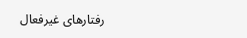رفتارهای غیرفعال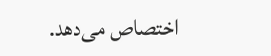اختصاص می‌دهد.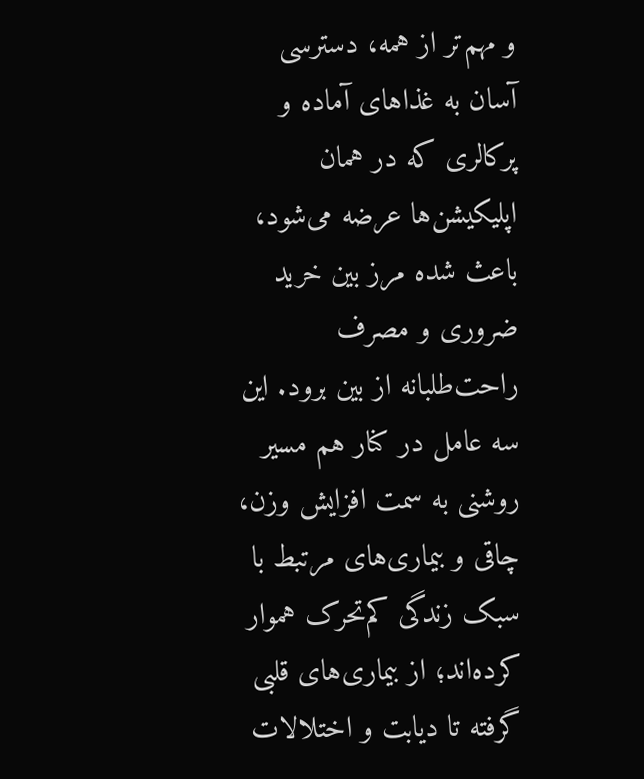و مهم‌تر از همه، دسترسی آسان به غذاهای آماده و پرکالری که در همان اپلیکیشن‌ها عرضه می‌شود، باعث شده مرز بین خرید ضروری و مصرف راحت‌طلبانه از بین برود. این سه عامل در کنار هم مسیر روشنی به سمت افزایش وزن، چاقی و بیماری‌های مرتبط با سبک زندگی کم‌تحرک هموار کرده‌اند؛ از بیماری‌های قلبی گرفته تا دیابت و اختلالات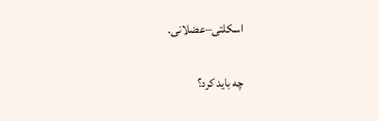اسکلتی–عضلانی.

چه باید کرد؟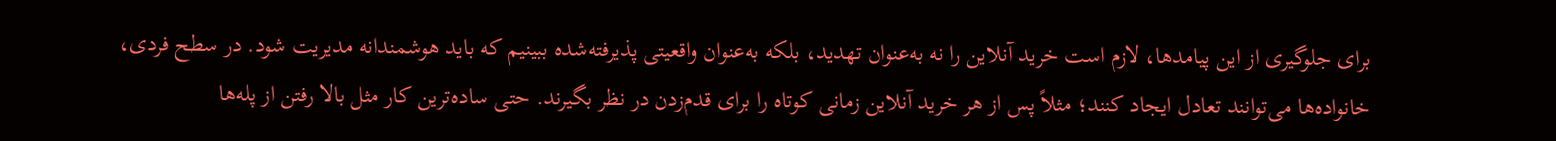برای جلوگیری از این پیامدها، لازم است خرید آنلاین را نه به‌عنوان تهدید، بلکه به‌عنوان واقعیتی پذیرفته‌شده ببینیم که باید هوشمندانه مدیریت شود. در سطح فردی، خانواده‌ها می‌توانند تعادل ایجاد کنند؛ مثلاً پس از هر خرید آنلاین زمانی کوتاه را برای قدم‌زدن در نظر بگیرند. حتی ساده‌ترین کار مثل بالا رفتن از پله‌ها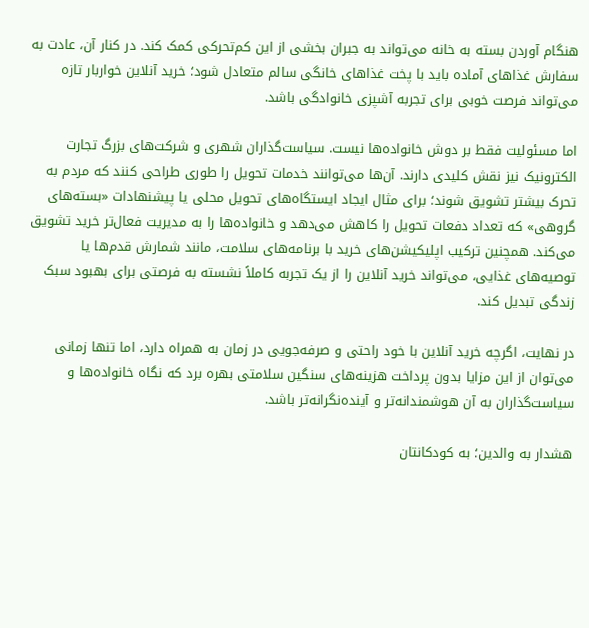هنگام آوردن بسته به خانه می‌تواند به جبران بخشی از این کم‌تحرکی کمک کند. در کنار آن، عادت به سفارش غذاهای آماده باید با پخت غذاهای خانگی سالم متعادل شود؛ خرید آنلاین خواربار تازه می‌تواند فرصت خوبی برای تجربه آشپزی خانوادگی باشد.

اما مسئولیت فقط بر دوش خانواده‌ها نیست. سیاست‌گذاران شهری و شرکت‌های بزرگ تجارت الکترونیک نیز نقش کلیدی دارند. آن‌ها می‌توانند خدمات تحویل را طوری طراحی کنند که مردم به تحرک بیشتر تشویق شوند؛ برای مثال ایجاد ایستگاه‌های تحویل محلی یا پیشنهادات «بسته‌های گروهی» که تعداد دفعات تحویل را کاهش می‌دهد و خانواده‌ها را به مدیریت فعال‌تر خرید تشویق می‌کند. همچنین ترکیب اپلیکیشن‌های خرید با برنامه‌های سلامت، مانند شمارش قدم‌ها یا توصیه‌های غذایی، می‌تواند خرید آنلاین را از یک تجربه کاملاً نشسته به فرصتی برای بهبود سبک زندگی تبدیل کند.

در نهایت، اگرچه خرید آنلاین با خود راحتی و صرفه‌جویی در زمان به همراه دارد، اما تنها زمانی می‌توان از این مزایا بدون پرداخت هزینه‌های سنگین سلامتی بهره برد که نگاه خانواده‌ها و سیاست‌گذاران به آن هوشمندانه‌تر و آینده‌نگرانه‌تر باشد.

هشدار به والدین؛ به کودکانتان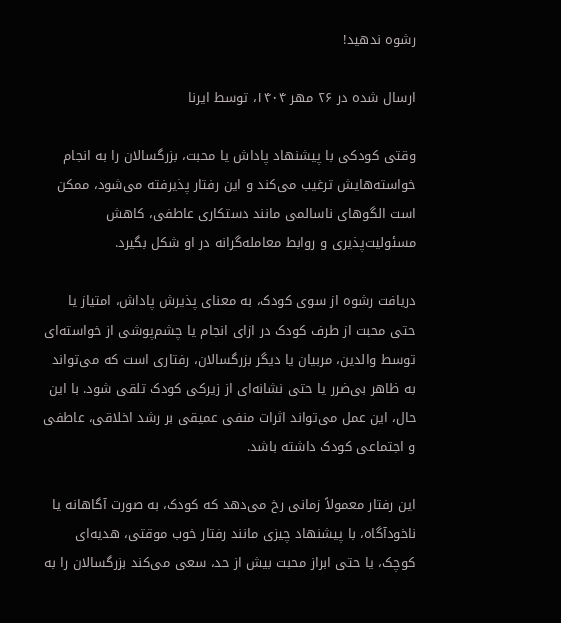رشوه ندهید!

ارسال شده در ۲۶ مهر ۱۴۰۴، توسط ایرنا

وقتی کودکی با پیشنهاد پاداش یا محبت، بزرگسالان را به انجام خواسته‌هایش ترغیب می‌کند و این رفتار پذیرفته می‌شود، ممکن است الگوهای ناسالمی مانند دستکاری عاطفی، کاهش مسئولیت‌پذیری و روابط معامله‌گرانه در او شکل بگیرد.

دریافت رشوه از سوی کودک، به معنای پذیرش پاداش، امتیاز یا حتی محبت از طرف کودک در ازای انجام یا چشم‌پوشی از خواسته‌ای توسط والدین، مربیان یا دیگر بزرگسالان، رفتاری است که می‌تواند به ظاهر بی‌ضرر یا حتی نشانه‌ای از زیرکی کودک تلقی شود. با این حال، این عمل می‌تواند اثرات منفی عمیقی بر رشد اخلاقی، عاطفی و اجتماعی کودک داشته باشد.

این رفتار معمولاً زمانی رخ می‌دهد که کودک، به صورت آگاهانه یا ناخودآگاه، با پیشنهاد چیزی مانند رفتار خوب موقتی، هدیه‌ای کوچک، یا حتی ابراز محبت بیش از حد، سعی می‌کند بزرگسالان را به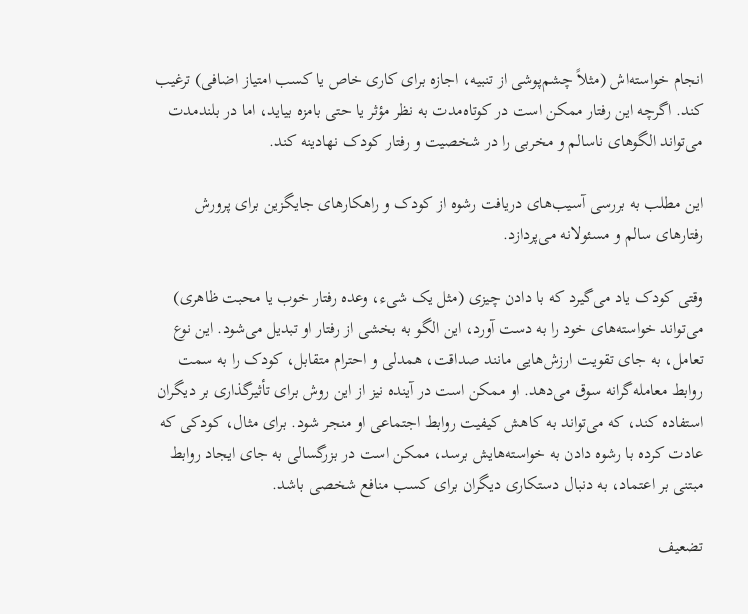انجام خواسته‌اش (مثلاً چشم‌پوشی از تنبیه، اجازه برای کاری خاص یا کسب امتیاز اضافی) ترغیب کند. اگرچه این رفتار ممکن است در کوتاه‌مدت به نظر مؤثر یا حتی بامزه بیاید، اما در بلندمدت می‌تواند الگوهای ناسالم و مخربی را در شخصیت و رفتار کودک نهادینه کند.

این مطلب به بررسی آسیب‌های دریافت رشوه از کودک و راهکارهای جایگزین برای پرورش رفتارهای سالم و مسئولانه می‌پردازد.

وقتی کودک یاد می‌گیرد که با دادن چیزی (مثل یک شیء، وعده رفتار خوب یا محبت ظاهری) می‌تواند خواسته‌های خود را به دست آورد، این الگو به بخشی از رفتار او تبدیل می‌شود. این نوع تعامل، به جای تقویت ارزش‌هایی مانند صداقت، همدلی و احترام متقابل، کودک را به سمت روابط معامله‌گرانه سوق می‌دهد. او ممکن است در آینده نیز از این روش برای تأثیرگذاری بر دیگران استفاده کند، که می‌تواند به کاهش کیفیت روابط اجتماعی او منجر شود. برای مثال، کودکی که عادت کرده با رشوه دادن به خواسته‌هایش برسد، ممکن است در بزرگسالی به جای ایجاد روابط مبتنی بر اعتماد، به دنبال دستکاری دیگران برای کسب منافع شخصی باشد.

تضعیف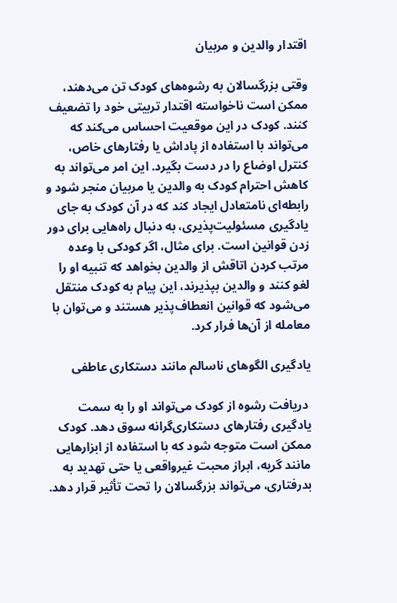اقتدار والدین و مربیان

وقتی بزرگسالان به رشوه‌های کودک تن می‌دهند، ممکن است ناخواسته اقتدار تربیتی خود را تضعیف کنند. کودک در این موقعیت احساس می‌کند که می‌تواند با استفاده از پاداش یا رفتارهای خاص، کنترل اوضاع را در دست بگیرد. این امر می‌تواند به کاهش احترام کودک به والدین یا مربیان منجر شود و رابطه‌ای نامتعادل ایجاد کند که در آن کودک به جای یادگیری مسئولیت‌پذیری، به دنبال راه‌هایی برای دور زدن قوانین است. برای مثال، اگر کودکی با وعده مرتب کردن اتاقش از والدین بخواهد که تنبیه او را لغو کنند و والدین بپذیرند، این پیام به کودک منتقل می‌شود که قوانین انعطاف‌پذیر هستند و می‌توان با معامله از آن‌ها فرار کرد.

یادگیری الگوهای ناسالم مانند دستکاری عاطفی

 دریافت رشوه از کودک می‌تواند او را به سمت یادگیری رفتارهای دستکاری‌گرانه سوق دهد. کودک ممکن است متوجه شود که با استفاده از ابزارهایی مانند گریه، ابراز محبت غیرواقعی یا حتی تهدید به بدرفتاری، می‌تواند بزرگسالان را تحت تأثیر قرار دهد.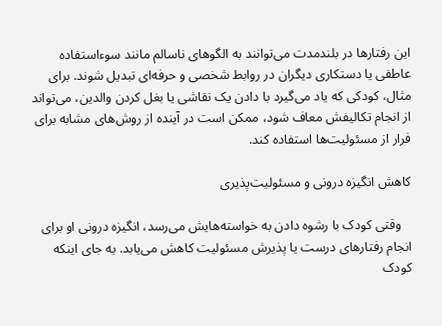این رفتارها در بلندمدت می‌توانند به الگوهای ناسالم مانند سوءاستفاده عاطفی یا دستکاری دیگران در روابط شخصی و حرفه‌ای تبدیل شوند. برای مثال، کودکی که یاد می‌گیرد با دادن یک نقاشی یا بغل کردن والدین، می‌تواند از انجام تکالیفش معاف شود، ممکن است در آینده از روش‌های مشابه برای فرار از مسئولیت‌ها استفاده کند.

کاهش انگیزه درونی و مسئولیت‌پذیری

   وقتی کودک با رشوه دادن به خواسته‌هایش می‌رسد، انگیزه درونی او برای انجام رفتارهای درست یا پذیرش مسئولیت کاهش می‌یابد. به جای اینکه کودک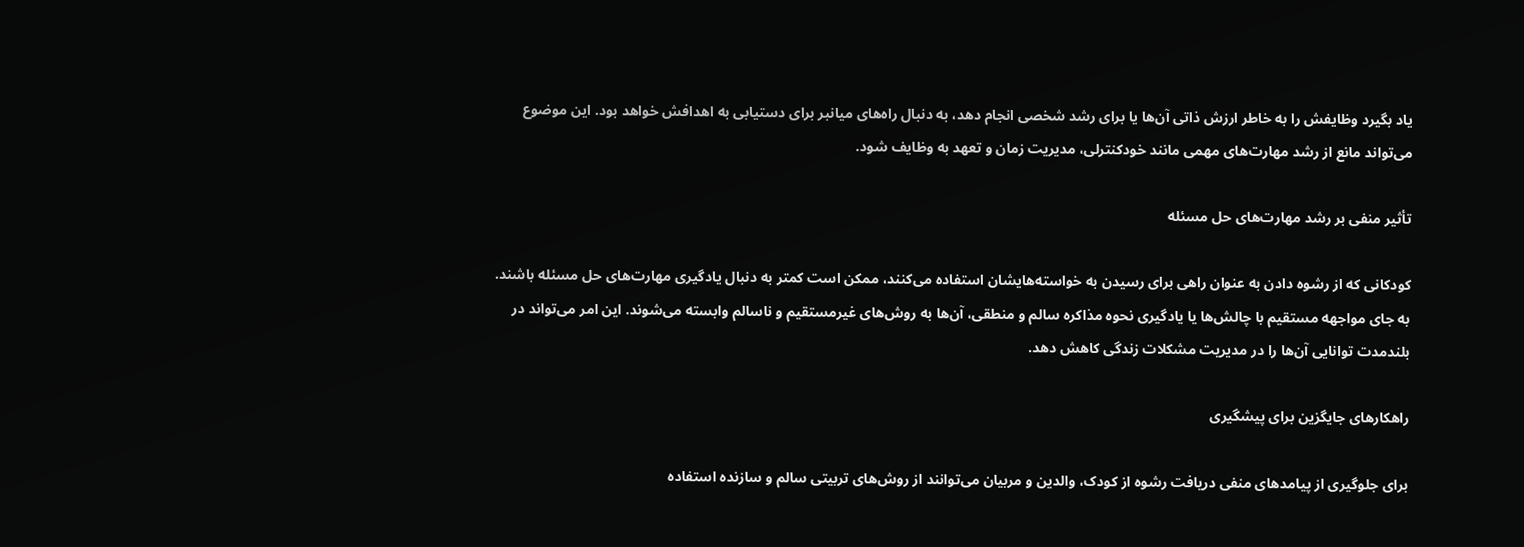یاد بگیرد وظایفش را به خاطر ارزش ذاتی آن‌ها یا برای رشد شخصی انجام دهد، به دنبال راه‌های میانبر برای دستیابی به اهدافش خواهد بود. این موضوع می‌تواند مانع از رشد مهارت‌های مهمی مانند خودکنترلی، مدیریت زمان و تعهد به وظایف شود.

تأثیر منفی بر رشد مهارت‌های حل مسئله

کودکانی که از رشوه دادن به عنوان راهی برای رسیدن به خواسته‌هایشان استفاده می‌کنند، ممکن است کمتر به دنبال یادگیری مهارت‌های حل مسئله باشند. به جای مواجهه مستقیم با چالش‌ها یا یادگیری نحوه مذاکره سالم و منطقی، آن‌ها به روش‌های غیرمستقیم و ناسالم وابسته می‌شوند. این امر می‌تواند در بلندمدت توانایی آن‌ها را در مدیریت مشکلات زندگی کاهش دهد.

راهکارهای جایگزین برای پیشگیری

برای جلوگیری از پیامدهای منفی دریافت رشوه از کودک، والدین و مربیان می‌توانند از روش‌های تربیتی سالم و سازنده استفاده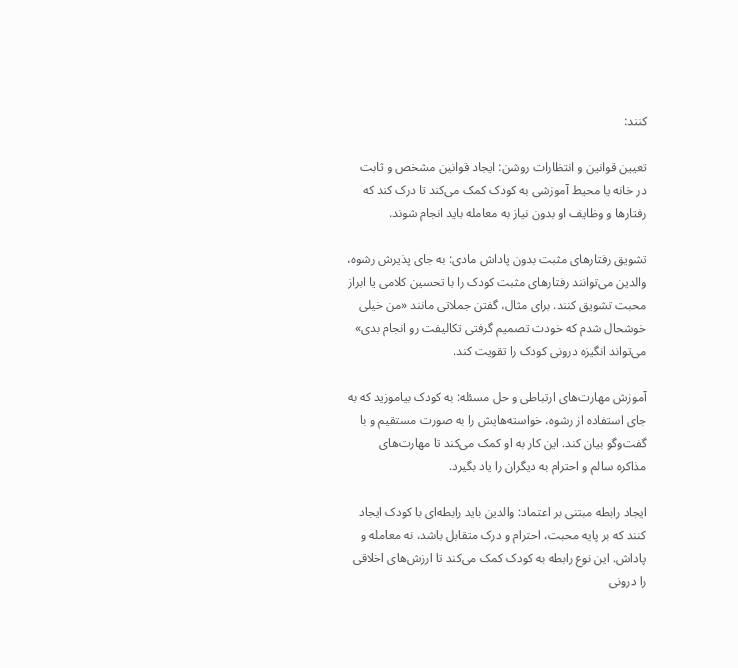کنند:

تعیین قوانین و انتظارات روشن: ایجاد قوانین مشخص و ثابت در خانه یا محیط آموزشی به کودک کمک می‌کند تا درک کند که رفتارها و وظایف او بدون نیاز به معامله باید انجام شوند.

تشویق رفتارهای مثبت بدون پاداش مادی: به جای پذیرش رشوه، والدین می‌توانند رفتارهای مثبت کودک را با تحسین کلامی یا ابراز محبت تشویق کنند. برای مثال، گفتن جملاتی مانند «من خیلی خوشحال شدم که خودت تصمیم گرفتی تکالیفت رو انجام بدی» می‌تواند انگیزه درونی کودک را تقویت کند.

آموزش مهارت‌های ارتباطی و حل مسئله: به کودک بیاموزید که به جای استفاده از رشوه، خواسته‌هایش را به صورت مستقیم و با گفت‌وگو بیان کند. این کار به او کمک می‌کند تا مهارت‌های مذاکره سالم و احترام به دیگران را یاد بگیرد.

ایجاد رابطه مبتنی بر اعتماد: والدین باید رابطه‌ای با کودک ایجاد کنند که بر پایه محبت، احترام و درک متقابل باشد، نه معامله و پاداش. این نوع رابطه به کودک کمک می‌کند تا ارزش‌های اخلاقی را درونی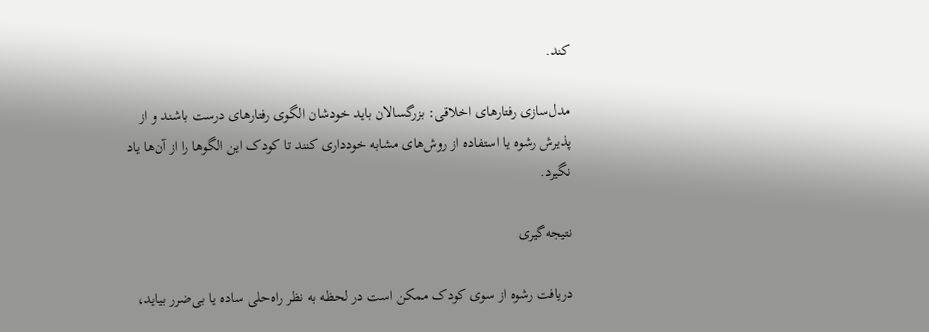کند.

مدل‌سازی رفتارهای اخلاقی: بزرگسالان باید خودشان الگوی رفتارهای درست باشند و از پذیرش رشوه یا استفاده از روش‌های مشابه خودداری کنند تا کودک این الگوها را از آن‌ها یاد نگیرد.

نتیجه‌گیری

دریافت رشوه از سوی کودک ممکن است در لحظه به نظر راه‌حلی ساده یا بی‌ضرر بیاید،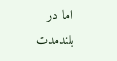اما در بلندمدت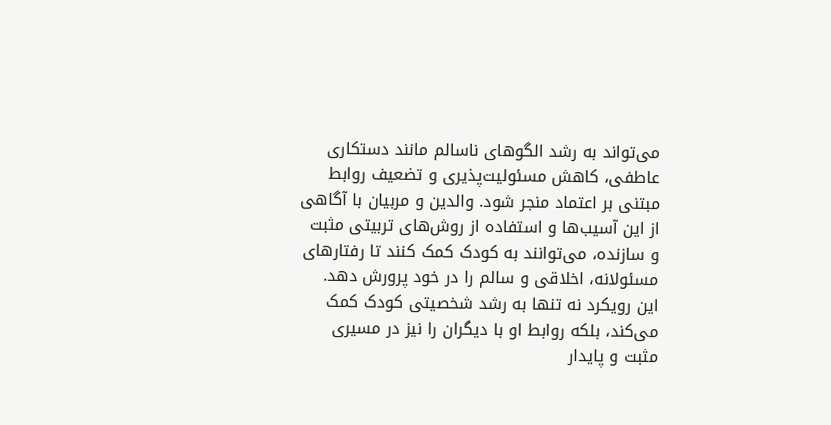می‌تواند به رشد الگوهای ناسالم مانند دستکاری عاطفی، کاهش مسئولیت‌پذیری و تضعیف روابط مبتنی بر اعتماد منجر شود. والدین و مربیان با آگاهی از این آسیب‌ها و استفاده از روش‌های تربیتی مثبت و سازنده، می‌توانند به کودک کمک کنند تا رفتارهای مسئولانه، اخلاقی و سالم را در خود پرورش دهد. این رویکرد نه تنها به رشد شخصیتی کودک کمک می‌کند، بلکه روابط او با دیگران را نیز در مسیری مثبت و پایدار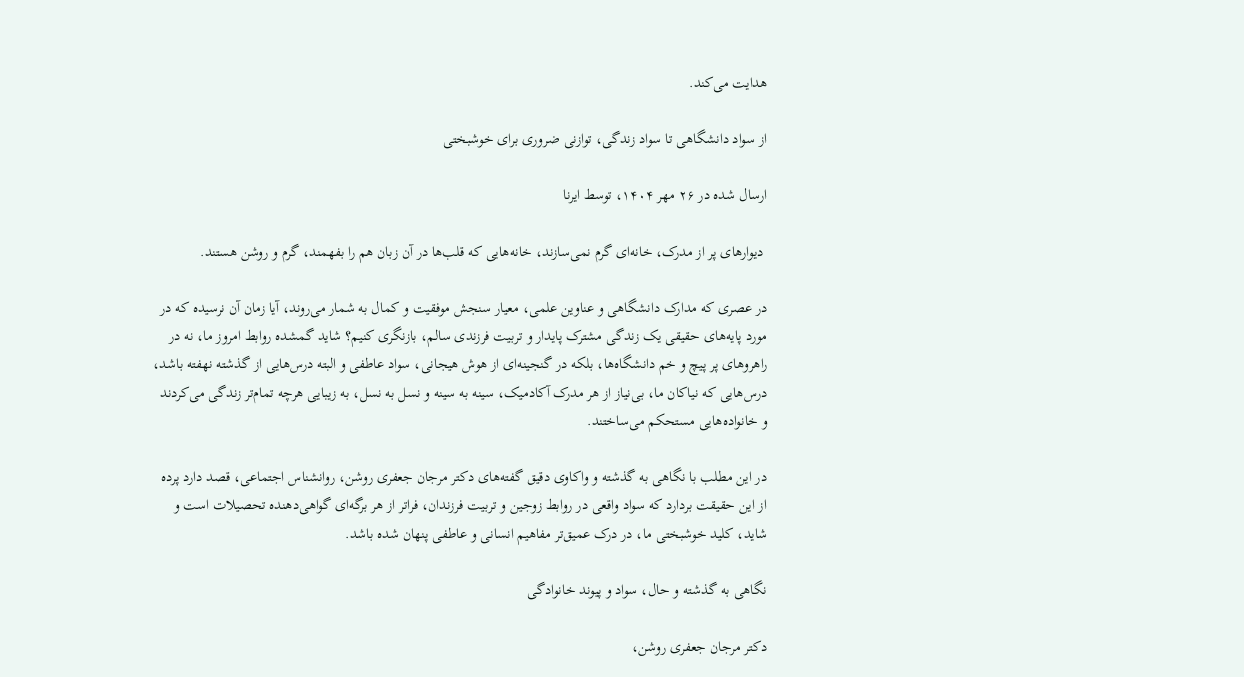هدایت می‌کند.

از سواد دانشگاهی تا سواد زندگی، توازنی ضروری برای خوشبختی

ارسال شده در ۲۶ مهر ۱۴۰۴، توسط ایرنا

 دیوارهای پر از مدرک، خانه‌ای گرم نمی‌سازند، خانه‌هایی که قلب‌ها در آن زبان هم را بفهمند، گرم و روشن هستند.

در عصری که مدارک دانشگاهی و عناوین علمی، معیار سنجش موفقیت و کمال به شمار می‌روند، آیا زمان آن نرسیده که در مورد پایه‌های حقیقی یک زندگی مشترک پایدار و تربیت فرزندی سالم، بازنگری کنیم؟ شاید گمشده روابط امروز ما، نه در راهروهای پر پیچ‌ و خم دانشگاه‌ها، بلکه در گنجینه‌ای از هوش هیجانی، سواد عاطفی و البته درس‌هایی از گذشته نهفته باشد، درس‌هایی که نیاکان ما، بی‌نیاز از هر مدرک آکادمیک، سینه به سینه و نسل به نسل، به زیبایی هرچه تمام‌تر زندگی می‌کردند و خانواده‌هایی مستحکم می‌ساختند.

در این مطلب با نگاهی به گذشته و واکاوی دقیق گفته‌های دکتر مرجان جعفری روشن، روانشناس اجتماعی، قصد دارد پرده از این حقیقت بردارد که سواد واقعی در روابط زوجین و تربیت فرزندان، فراتر از هر برگه‌ای گواهی‌دهنده تحصیلات است و شاید، کلید خوشبختی ما، در درک عمیق‌تر مفاهیم انسانی و عاطفی پنهان شده باشد.

نگاهی به گذشته و حال، سواد و پیوند خانوادگی

دکتر مرجان جعفری روشن،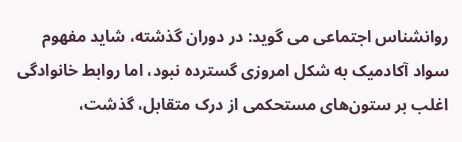روانشناس اجتماعی می گوید: در دوران گذشته، شاید مفهوم سواد آکادمیک به شکل امروزی گسترده نبود، اما روابط خانوادگی اغلب بر ستون‌های مستحکمی از درک متقابل، گذشت،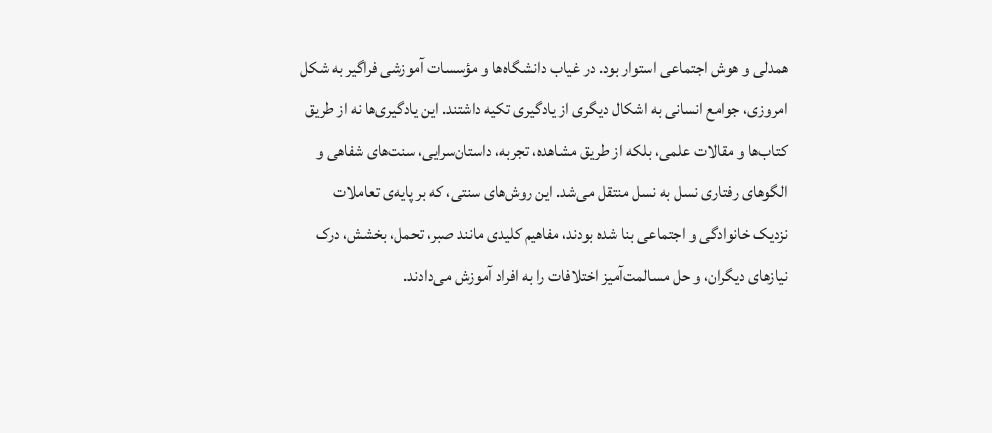همدلی و هوش اجتماعی استوار بود. در غیاب دانشگاه‌ها و مؤسسات آموزشی فراگیر به شکل امروزی، جوامع انسانی به اشکال دیگری از یادگیری تکیه داشتند. این یادگیری‌ها نه از طریق کتاب‌ها و مقالات علمی، بلکه از طریق مشاهده، تجربه، داستان‌سرایی، سنت‌های شفاهی و الگوهای رفتاری نسل به نسل منتقل می‌شد. این روش‌های سنتی، که بر پایه‌ی تعاملات نزدیک خانوادگی و اجتماعی بنا شده بودند، مفاهیم کلیدی مانند صبر، تحمل، بخشش، درک نیازهای دیگران، و حل مسالمت‌آمیز اختلافات را به افراد آموزش می‌دادند.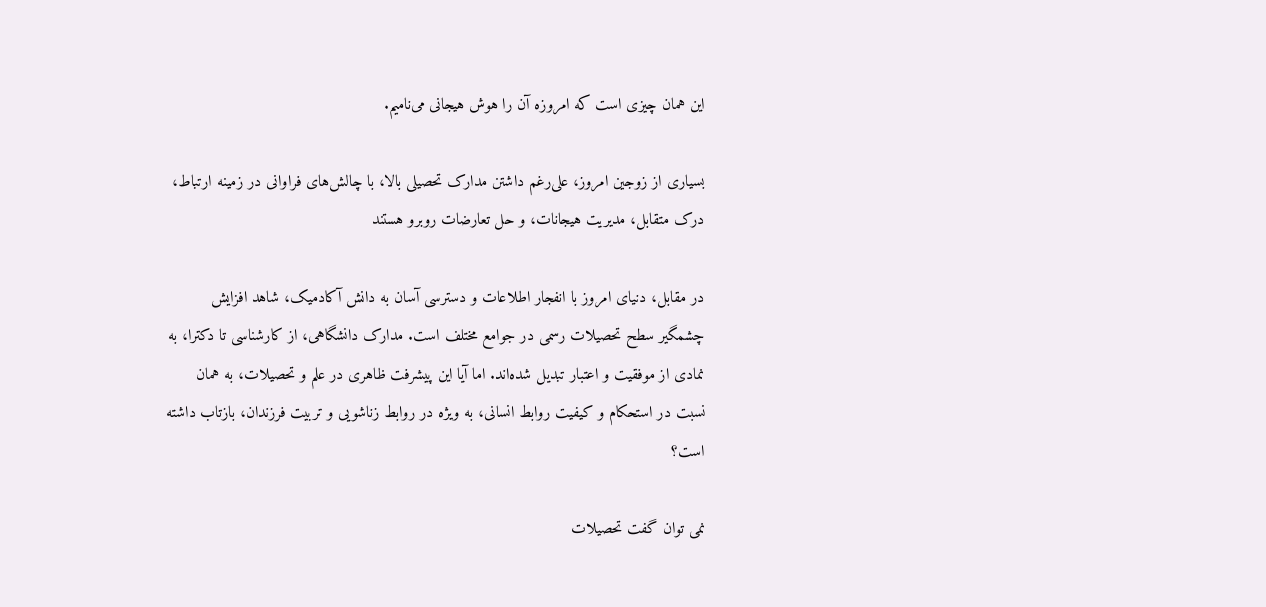این همان چیزی است که امروزه آن را هوش هیجانی می‌نامیم.

بسیاری از زوجین امروز، علی‌رغم داشتن مدارک تحصیلی بالا، با چالش‌های فراوانی در زمینه ارتباط، درک متقابل، مدیریت هیجانات، و حل تعارضات روبرو هستند

در مقابل، دنیای امروز با انفجار اطلاعات و دسترسی آسان به دانش آکادمیک، شاهد افزایش چشمگیر سطح تحصیلات رسمی در جوامع مختلف است. مدارک دانشگاهی، از کارشناسی تا دکترا، به نمادی از موفقیت و اعتبار تبدیل شده‌اند. اما آیا این پیشرفت ظاهری در علم و تحصیلات، به همان نسبت در استحکام و کیفیت روابط انسانی، به ویژه در روابط زناشویی و تربیت فرزندان، بازتاب داشته است؟

نمی توان گفت تحصیلات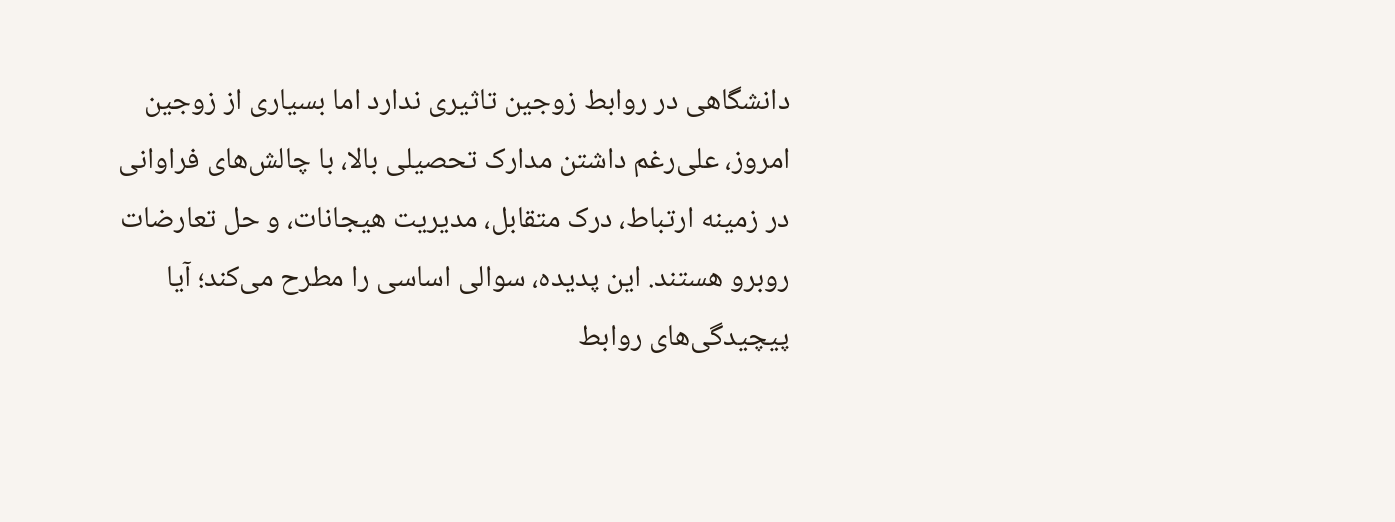دانشگاهی در روابط زوجین تاثیری ندارد اما بسیاری از زوجین امروز، علی‌رغم داشتن مدارک تحصیلی بالا، با چالش‌های فراوانی در زمینه ارتباط، درک متقابل، مدیریت هیجانات، و حل تعارضات روبرو هستند. این پدیده، سوالی اساسی را مطرح می‌کند؛ آیا پیچیدگی‌های روابط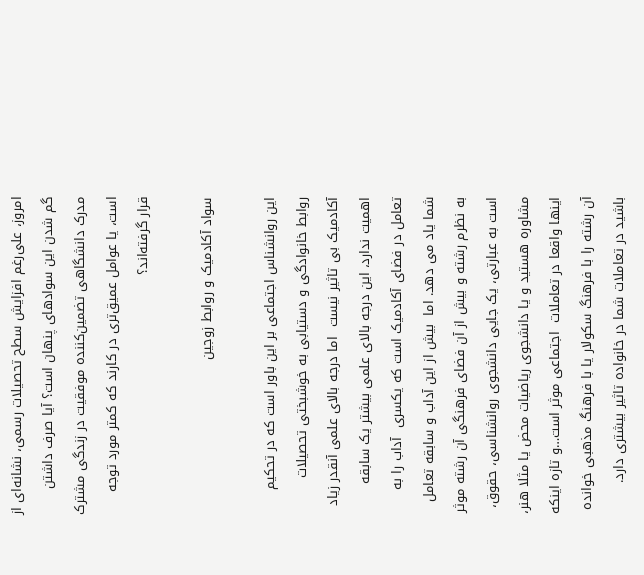امروز، علی‌رغم افزایش سطح تحصیلات رسمی، نشانه‌ای از گم شدن این سوادهای پنهان است؟ آیا صرف داشتن مدرک دانشگاهی تضمین‌کننده موفقیت در زندگی مشترک است، یا عوامل عمیق‌تری در کارند که کمتر مورد توجه قرار گرفته‌اند؟

سواد آکادمیک و روابط زوجین

این روانشناس اجتماعی بر این باور است که در تحکیم روابط خانوادگی و دستیابی به خوشبختی تحصیلات آکادمیک بی تاثیر نیست  اما درجه بالای علمی آنقدر زیاد اهمیت ندارد، این درجه بالای علمی بیشتر یک سابقه  تعامل در فضای آکادمیک است که یکسری  آداب را به شما یاد می دهد. اما  بیش از این آداب و سابقه تعامل  به نظرم رشته و بیش‌ از آن فضای فرهنگی آن رشته موثر است به عبارتی، یک جایی دانشجوی روانشناسی، حقوق، مشاوره هستید و یا دانشجوی ریاضیات محض یا مثلا هنر، اینها واقعا در تعاملات  اجتماعی موثر است…و تازه اینکه آن رشته را با فرهنگ سکولار یا با فرهنگ مذهبی خوانده باشید در تعاملات شما در خانواده تاثیر بیشتری دارد.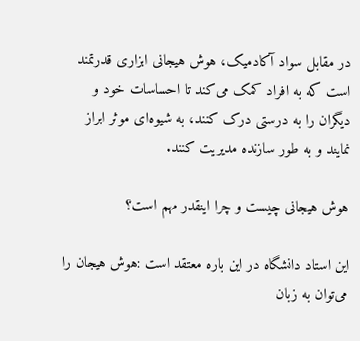در مقابل سواد آکادمیک، هوش هیجانی ابزاری قدرتمند است که به افراد کمک می‌کند تا احساسات خود و دیگران را به درستی درک کنند، به شیوه‌ای موثر ابراز نمایند و به طور سازنده مدیریت کنند.

هوش هیجانی چیست و چرا اینقدر مهم است؟

این استاد دانشگاه در این باره معتقد است :هوش هیجان را می‌توان به زبان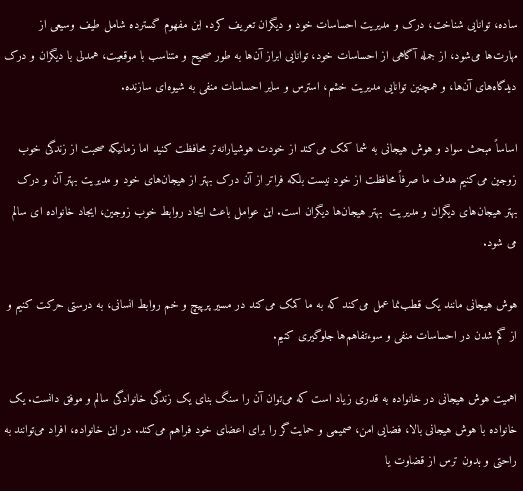ساده، توانایی شناخت، درک و مدیریت احساسات خود و دیگران تعریف کرد. این مفهوم گسترده شامل طیف وسیعی از مهارت‌ها می‌شود، از جمله آگاهی از احساسات خود، توانایی ابراز آن‌ها به طور صحیح و متناسب با موقعیت، همدلی با دیگران و درک دیدگاه‌های آن‌ها، و همچنین توانایی مدیریت خشم، استرس و سایر احساسات منفی به شیوه‌ای سازنده.

اساساً مبحث سواد و هوش هیجانی به شما کمک می‌کند از خودت هوشیارانه‌تر محافظت کنید اما زمانیکه صحبت از زندگی خوب زوجین می‌کنیم هدف ما صرفاً محافظت از خود نیست بلکه فراتر از آن درک بهتر از هیجان‌های خود و مدیریت بهتر آن و درک بهتر هیجان‌های دیگران و مدیریت  بهتر هیجان‌ها دیگران است. این عوامل باعث ایجاد روابط خوب زوجین، ایجاد خانواده ای سالم می شود.

هوش هیجانی مانند یک قطب‌نما عمل می‌کند که به ما کمک می‌کند در مسیر پرپیچ و خم روابط انسانی، به درستی حرکت کنیم و از گم شدن در احساسات منفی و سوءتفاهم‌ها جلوگیری کنیم.

اهمیت هوش هیجانی در خانواده به قدری زیاد است که می‌توان آن را سنگ بنای یک زندگی خانوادگی سالم و موفق دانست. یک خانواده با هوش هیجانی بالا، فضایی امن، صمیمی و حمایت‌گر را برای اعضای خود فراهم می‌کند. در این خانواده، افراد می‌توانند به راحتی و بدون ترس از قضاوت یا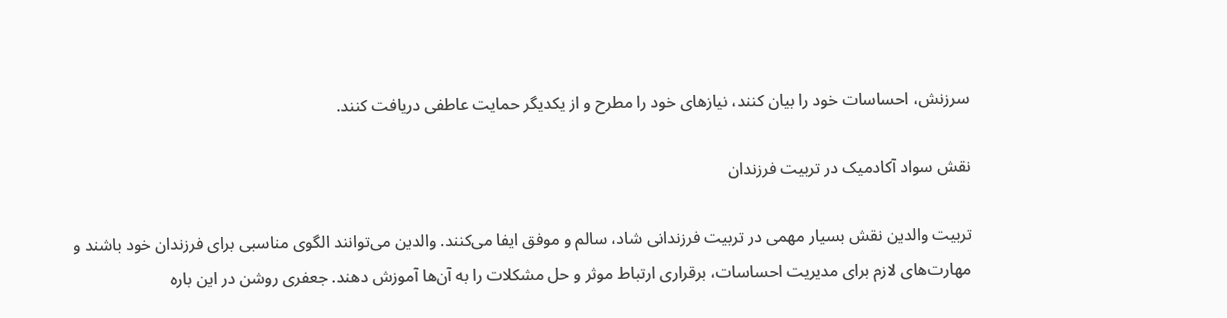سرزنش، احساسات خود را بیان کنند، نیازهای خود را مطرح و از یکدیگر حمایت عاطفی دریافت کنند.

نقش سواد آکادمیک در تربیت فرزندان

تربیت والدین نقش بسیار مهمی در تربیت فرزندانی شاد، سالم و موفق ایفا می‌کنند. والدین می‌توانند الگوی مناسبی برای فرزندان خود باشند و مهارت‌های لازم برای مدیریت احساسات، برقراری ارتباط موثر و حل مشکلات را به آن‌ها آموزش دهند. جعفری روشن در این باره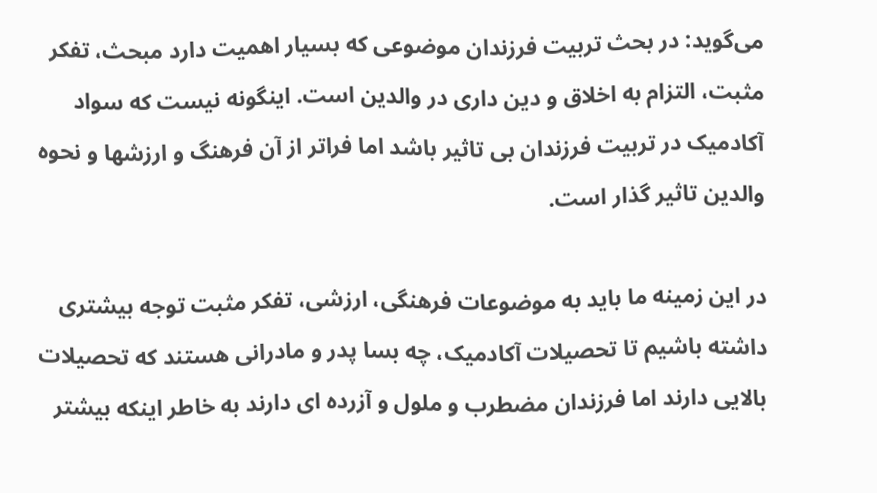می‌گوید: در بحث تربیت فرزندان موضوعی که بسیار اهمیت دارد مبحث، تفکر مثبت، التزام به اخلاق و دین داری در والدین است. اینگونه نیست که سواد آکادمیک در تربیت فرزندان بی تاثیر باشد اما فراتر از آن فرهنگ و ارزشها و نحوه والدین تاثیر گذار است.

در این زمینه ما باید به موضوعات فرهنگی، ارزشی، تفکر مثبت توجه بیشتری داشته باشیم تا تحصیلات آکادمیک، چه بسا پدر و مادرانی هستند که تحصیلات بالایی دارند اما فرزندان مضطرب و ملول و آزرده ای دارند به خاطر اینکه بیشتر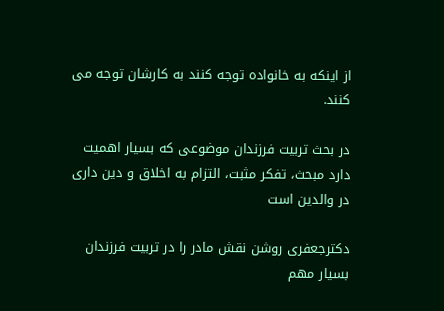از اینکه به خانواده توجه کنند به کارشان توجه می کنند.

در بحث تربیت فرزندان موضوعی که بسیار اهمیت دارد مبحث، تفکر مثبت، التزام به اخلاق و دین داری در والدین است

دکترجعفری روشن نقش مادر را در تربیت فرزندان بسیار مهم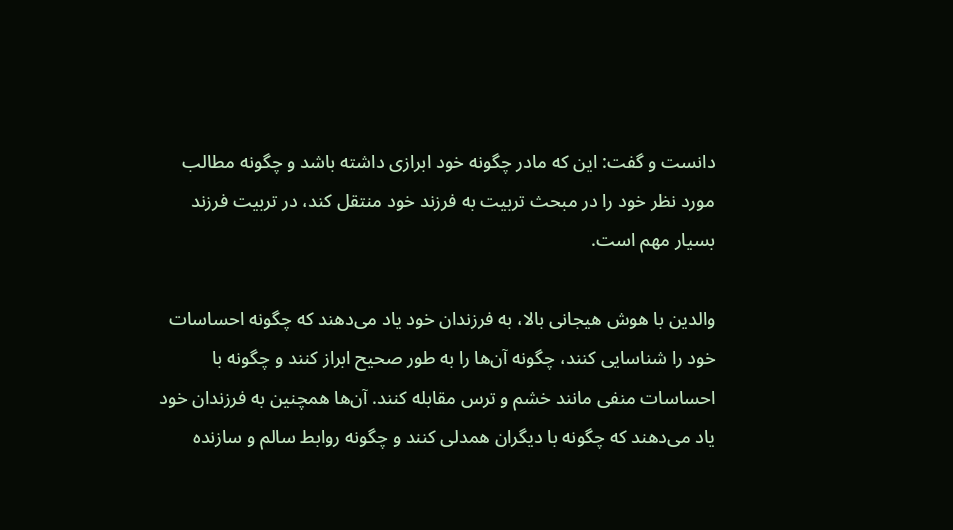دانست و گفت: این که مادر چگونه خود ابرازی داشته باشد و چگونه مطالب مورد نظر خود را در مبحث تربیت به فرزند خود منتقل کند، در تربیت فرزند بسیار مهم است.

والدین با هوش هیجانی بالا، به فرزندان خود یاد می‌دهند که چگونه احساسات خود را شناسایی کنند، چگونه آن‌ها را به طور صحیح ابراز کنند و چگونه با احساسات منفی مانند خشم و ترس مقابله کنند. آن‌ها همچنین به فرزندان خود یاد می‌دهند که چگونه با دیگران همدلی کنند و چگونه روابط سالم و سازنده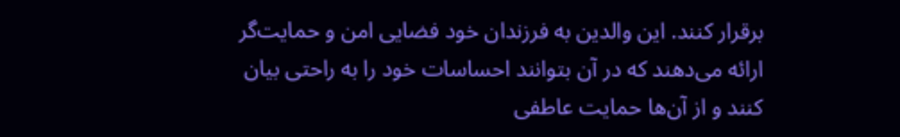برقرار کنند. این والدین به فرزندان خود فضایی امن و حمایت‌گر ارائه می‌دهند که در آن بتوانند احساسات خود را به راحتی بیان کنند و از آن‌ها حمایت عاطفی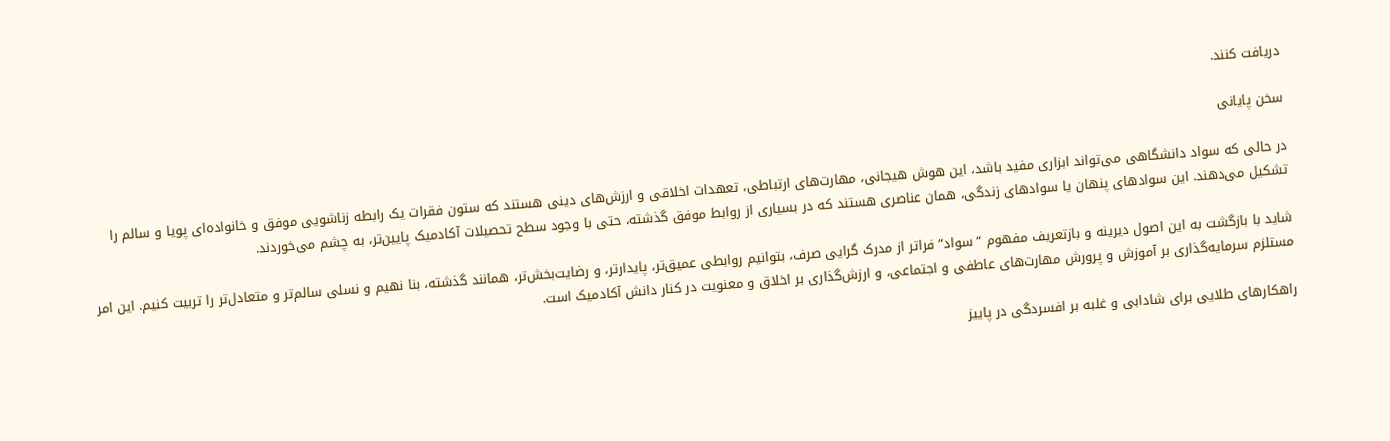دریافت کنند.

سخن پایانی

در حالی که سواد دانشگاهی می‌تواند ابزاری مفید باشد، این هوش هیجانی، مهارت‌های ارتباطی، تعهدات اخلاقی و ارزش‌های دینی هستند که ستون فقرات یک رابطه زناشویی موفق و خانواده‌ای پویا و سالم را تشکیل می‌دهند. این سوادهای پنهان یا سوادهای زندگی، همان عناصری هستند که در بسیاری از روابط موفق گذشته، حتی با وجود سطح تحصیلات آکادمیک پایین‌تر، به چشم می‌خوردند.

شاید با بازگشت به این اصول دیرینه و بازتعریف مفهوم “سواد” فراتر از مدرک گرایی صرف، بتوانیم روابطی عمیق‌تر، پایدارتر، و رضایت‌بخش‌تر، همانند گذشته، بنا نهیم و نسلی سالم‌تر و متعادل‌تر را تربیت کنیم. این امر مستلزم سرمایه‌گذاری بر آموزش و پرورش مهارت‌های عاطفی و اجتماعی، و ارزش‌گذاری بر اخلاق و معنویت در کنار دانش آکادمیک است.

راهکارهای طلایی برای شادابی و غلبه بر افسردگی در پاییز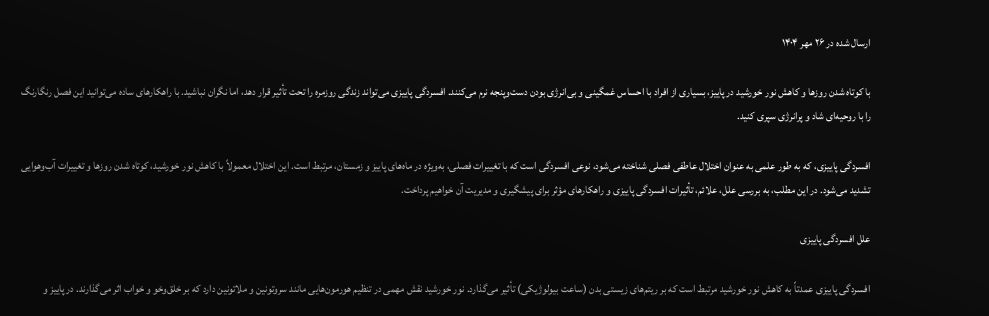ارسال شده در ۲۶ مهر ۱۴۰۴

با کوتاه شدن روزها و کاهش نور خورشید در پاییز، بسیاری از افراد با احساس غمگینی و بی‌انرژی بودن دست‌وپنجه نرم می‌کنند. افسردگی پاییزی می‌تواند زندگی روزمره را تحت تأثیر قرار دهد، اما نگران نباشید. با راهکارهای ساده می‌توانید این فصل رنگارنگ را با روحیه‌ای شاد و پرانرژی سپری کنید.

افسردگی پاییزی، که به طور علمی به عنوان اختلال عاطفی فصلی شناخته می‌شود، نوعی افسردگی است که با تغییرات فصلی، به‌ویژه در ماه‌های پاییز و زمستان، مرتبط است. این اختلال معمولاً با کاهش نور خورشید، کوتاه شدن روزها و تغییرات آب‌وهوایی تشدید می‌شود. در این مطلب، به بررسی علل، علائم، تأثیرات افسردگی پاییزی و راهکارهای مؤثر برای پیشگیری و مدیریت آن خواهیم پرداخت.

علل افسردگی پاییزی

افسردگی پاییزی عمدتاً به کاهش نور خورشید مرتبط است که بر ریتم‌های زیستی بدن (ساعت بیولوژیکی) تأثیر می‌گذارد. نور خورشید نقش مهمی در تنظیم هورمون‌هایی مانند سروتونین و ملاتونین دارد که بر خلق‌وخو و خواب اثر می‌گذارند. در پاییز و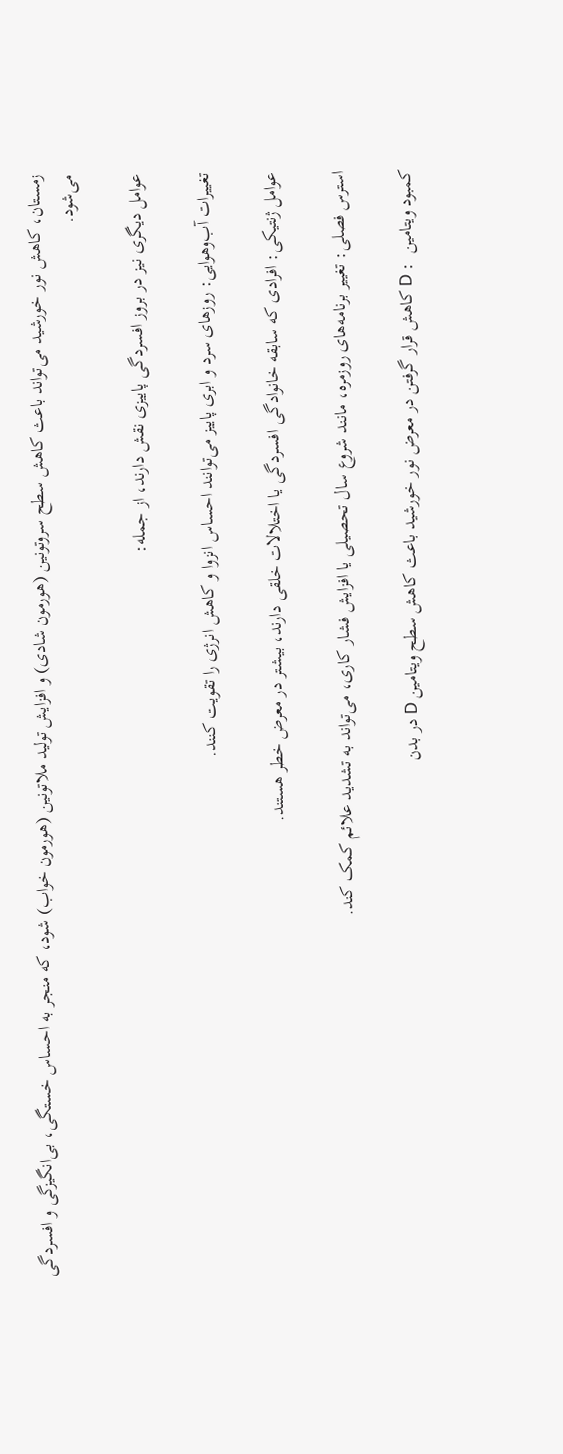زمستان، کاهش نور خورشید می‌تواند باعث کاهش سطح سروتونین (هورمون شادی) و افزایش تولید ملاتونین (هورمون خواب) شود، که منجر به احساس خستگی، بی‌انگیزگی و افسردگی می‌شود.

عوامل دیگری نیز در بروز افسردگی پاییزی نقش دارند، از جمله:

تغییرات آب‌وهوایی: روزهای سرد و ابری پاییز می‌توانند احساس انزوا و کاهش انرژی را تقویت کنند.

عوامل ژنتیکی: افرادی که سابقه خانوادگی افسردگی یا اختلالات خلقی دارند، بیشتر در معرض خطر هستند.

استرس فصلی: تغییر برنامه‌های روزمره، مانند شروع سال تحصیلی یا افزایش فشار کاری، می‌تواند به تشدید علائم کمک کند.

کمبود ویتامین  : D کاهش قرار گرفتن در معرض نور خورشید باعث کاهش سطح ویتامین D در بدن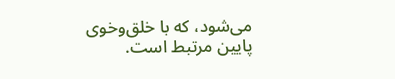می‌شود، که با خلق‌وخوی پایین مرتبط است.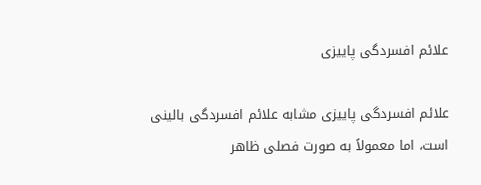علائم افسردگی پاییزی

علائم افسردگی پاییزی مشابه علائم افسردگی بالینی است، اما معمولاً به صورت فصلی ظاهر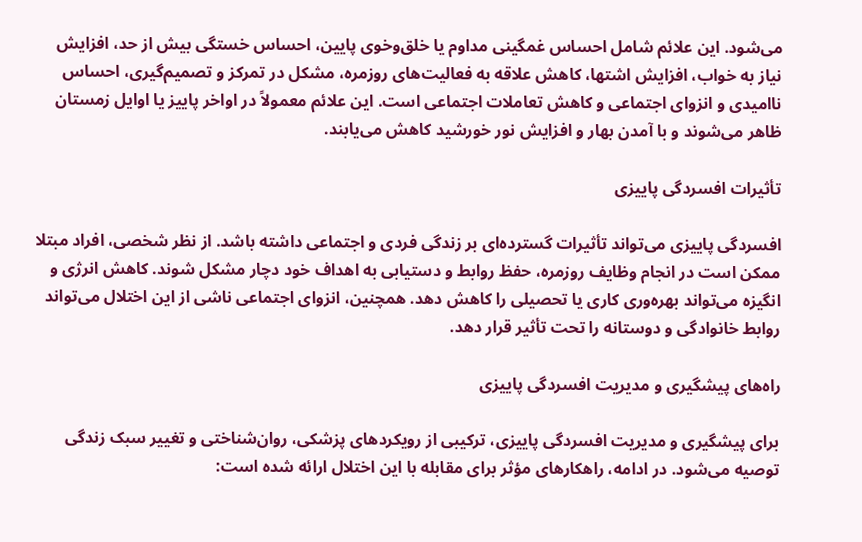می‌شود. این علائم شامل احساس غمگینی مداوم یا خلق‌وخوی پایین، احساس خستگی بیش از حد، افزایش نیاز به خواب، افزایش اشتها، کاهش علاقه به فعالیت‌های روزمره، مشکل در تمرکز و تصمیم‌گیری، احساس ناامیدی و انزوای اجتماعی و کاهش تعاملات اجتماعی است. این علائم معمولاً در اواخر پاییز یا اوایل زمستان ظاهر می‌شوند و با آمدن بهار و افزایش نور خورشید کاهش می‌یابند.

تأثیرات افسردگی پاییزی

افسردگی پاییزی می‌تواند تأثیرات گسترده‌ای بر زندگی فردی و اجتماعی داشته باشد. از نظر شخصی، افراد مبتلا ممکن است در انجام وظایف روزمره، حفظ روابط و دستیابی به اهداف خود دچار مشکل شوند. کاهش انرژی و انگیزه می‌تواند بهره‌وری کاری یا تحصیلی را کاهش دهد. همچنین، انزوای اجتماعی ناشی از این اختلال می‌تواند روابط خانوادگی و دوستانه را تحت تأثیر قرار دهد.

راه‌های پیشگیری و مدیریت افسردگی پاییزی

برای پیشگیری و مدیریت افسردگی پاییزی، ترکیبی از رویکردهای پزشکی، روان‌شناختی و تغییر سبک زندگی توصیه می‌شود. در ادامه، راهکارهای مؤثر برای مقابله با این اختلال ارائه شده است: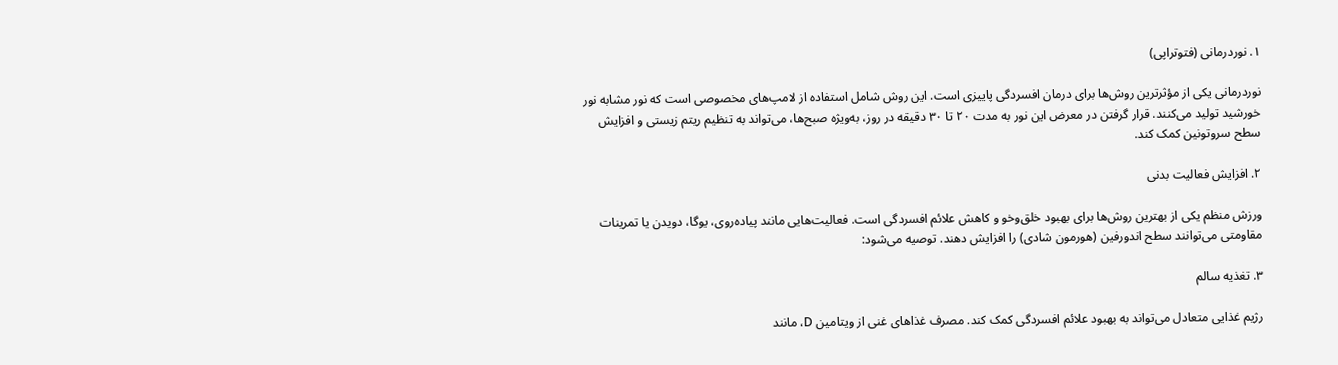۱. نوردرمانی (فتوتراپی)

نوردرمانی یکی از مؤثرترین روش‌ها برای درمان افسردگی پاییزی است. این روش شامل استفاده از لامپ‌های مخصوصی است که نور مشابه نور خورشید تولید می‌کنند. قرار گرفتن در معرض این نور به مدت ۲۰ تا ۳۰ دقیقه در روز، به‌ویژه صبح‌ها، می‌تواند به تنظیم ریتم زیستی و افزایش سطح سروتونین کمک کند.

۲. افزایش فعالیت بدنی

ورزش منظم یکی از بهترین روش‌ها برای بهبود خلق‌وخو و کاهش علائم افسردگی است. فعالیت‌هایی مانند پیاده‌روی، یوگا، دویدن یا تمرینات مقاومتی می‌توانند سطح اندورفین (هورمون شادی) را افزایش دهند. توصیه می‌شود:

۳. تغذیه سالم

رژیم غذایی متعادل می‌تواند به بهبود علائم افسردگی کمک کند. مصرف غذاهای غنی از ویتامین D، مانند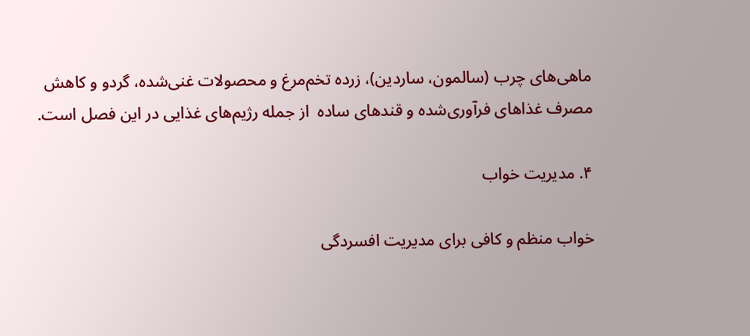ماهی‌های چرب (سالمون، ساردین)، زرده تخم‌مرغ و محصولات غنی‌شده، گردو و کاهش مصرف غذاهای فرآوری‌شده و قندهای ساده  از جمله رژیم‌های غذایی در این فصل است.

۴. مدیریت خواب

خواب منظم و کافی برای مدیریت افسردگی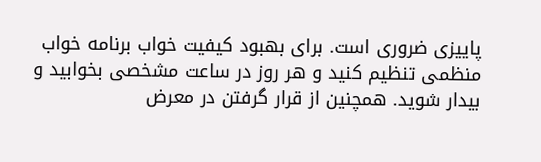پاییزی ضروری است. برای بهبود کیفیت خواب برنامه خواب منظمی تنظیم کنید و هر روز در ساعت مشخصی بخوابید و بیدار شوید. همچنین از قرار گرفتن در معرض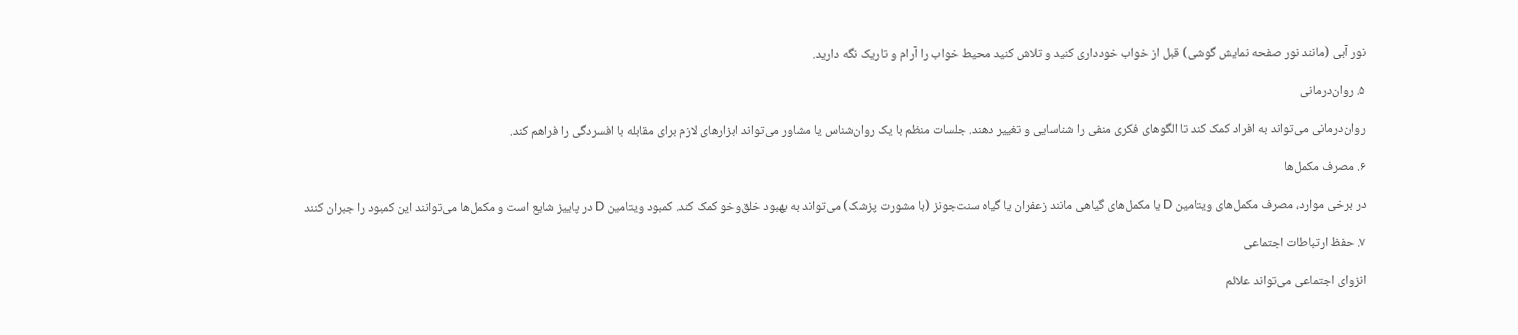نور آبی (مانند نور صفحه نمایش گوشی) قبل از خواب خودداری کنید و تلاش کنید محیط خواب را آرام و تاریک نگه دارید.

۵. روان‌درمانی

روان‌درمانی می‌تواند به افراد کمک کند تا الگوهای فکری منفی را شناسایی و تغییر دهند. جلسات منظم با یک روان‌شناس یا مشاور می‌تواند ابزارهای لازم برای مقابله با افسردگی را فراهم کند.

۶. مصرف مکمل‌ها

در برخی موارد، مصرف مکمل‌های ویتامین D یا مکمل‌های گیاهی مانند زعفران یا گیاه سنت‌جونز (با مشورت پزشک) می‌تواند به بهبود خلق‌وخو کمک کند. کمبود ویتامین D در پاییز شایع است و مکمل‌ها می‌توانند این کمبود را جبران کنند

۷. حفظ ارتباطات اجتماعی

انزوای اجتماعی می‌تواند علائم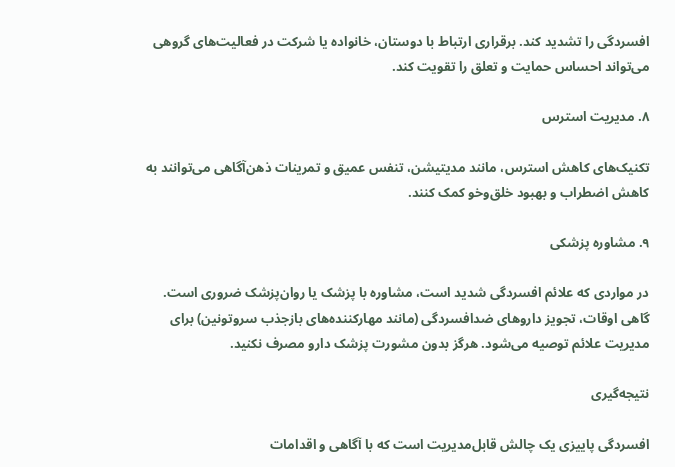افسردگی را تشدید کند. برقراری ارتباط با دوستان، خانواده یا شرکت در فعالیت‌های گروهی می‌تواند احساس حمایت و تعلق را تقویت کند.

۸. مدیریت استرس

تکنیک‌های کاهش استرس، مانند مدیتیشن، تنفس عمیق و تمرینات ذهن‌آگاهی می‌توانند به کاهش اضطراب و بهبود خلق‌وخو کمک کنند.

۹. مشاوره پزشکی

در مواردی که علائم افسردگی شدید است، مشاوره با پزشک یا روان‌پزشک ضروری است. گاهی اوقات، تجویز داروهای ضدافسردگی (مانند مهارکننده‌های بازجذب سروتونین) برای مدیریت علائم توصیه می‌شود. هرگز بدون مشورت پزشک دارو مصرف نکنید.

نتیجه‌گیری

افسردگی پاییزی یک چالش قابل‌مدیریت است که با آگاهی و اقدامات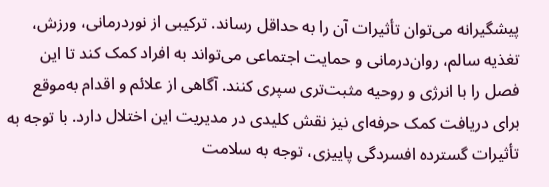پیشگیرانه می‌توان تأثیرات آن را به حداقل رساند. ترکیبی از نوردرمانی، ورزش، تغذیه سالم، روان‌درمانی و حمایت اجتماعی می‌تواند به افراد کمک کند تا این فصل را با انرژی و روحیه مثبت‌تری سپری کنند. آگاهی از علائم و اقدام به‌موقع برای دریافت کمک حرفه‌ای نیز نقش کلیدی در مدیریت این اختلال دارد. با توجه به تأثیرات گسترده افسردگی پاییزی، توجه به سلامت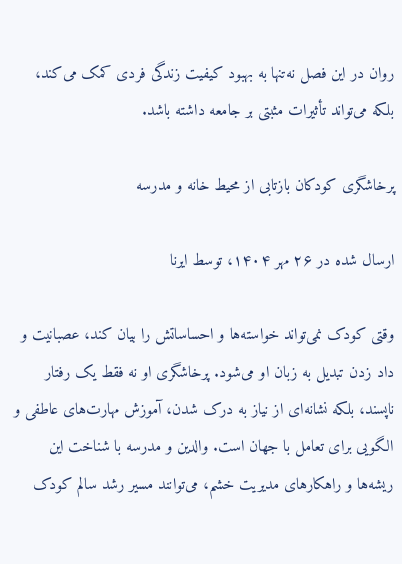روان در این فصل نه‌تنها به بهبود کیفیت زندگی فردی کمک می‌کند، بلکه می‌تواند تأثیرات مثبتی بر جامعه داشته باشد.

پرخاشگری کودکان بازتابی از محیط خانه و مدرسه

ارسال شده در ۲۶ مهر ۱۴۰۴، توسط ایرنا

وقتی کودک نمی‌تواند خواسته‌ها و احساساتش را بیان کند، عصبانیت و داد زدن تبدیل به زبان او می‌شود. پرخاشگری او نه فقط یک رفتار ناپسند، بلکه نشانه‌ای از نیاز به درک شدن، آموزش مهارت‌های عاطفی و الگویی برای تعامل با جهان است. والدین و مدرسه با شناخت این ریشه‌ها و راهکارهای مدیریت خشم، می‌توانند مسیر رشد سالم کودک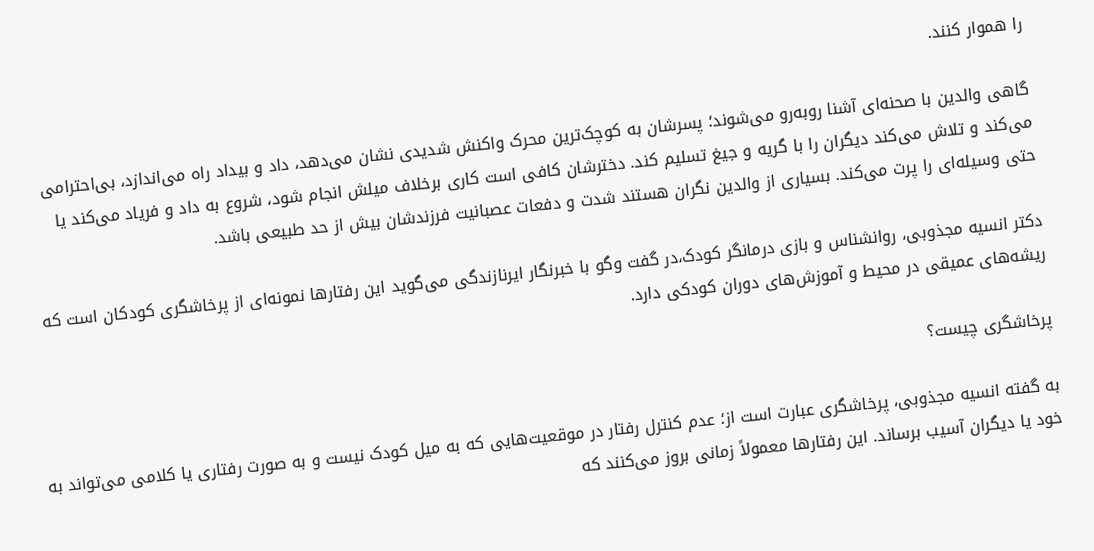را هموار کنند.

گاهی والدین با صحنه‌ای آشنا روبه‌رو می‌شوند؛ پسرشان به کوچک‌ترین محرک واکنش شدیدی نشان می‌دهد، داد و بیداد راه می‌اندازد، بی‌احترامی می‌کند و تلاش می‌کند دیگران را با گریه و جیغ تسلیم کند. دخترشان کافی است کاری برخلاف میلش انجام شود، شروع به داد و فریاد می‌کند یا حتی وسیله‌ای را پرت می‌کند. بسیاری از والدین نگران هستند شدت و دفعات عصبانیت فرزندشان بیش از حد طبیعی باشد.

دکتر انسیه مجذوبی، روانشناس و بازی درمانگر کودک،در گفت وگو با خبرنگار ایرنازندگی می‌گوید این رفتارها نمونه‌ای از پرخاشگری کودکان است که ریشه‌های عمیقی در محیط و آموزش‌های دوران کودکی دارد.

پرخاشگری چیست؟

به گفته انسیه مجذوبی، پرخاشگری عبارت است از؛ عدم کنترل رفتار در موقعیت‌هایی که به میل کودک نیست و به صورت رفتاری یا کلامی می‌تواند به خود یا دیگران آسیب برساند. این رفتارها معمولاً زمانی بروز می‌کنند که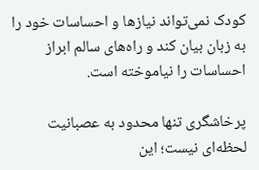کودک نمی‌تواند نیازها و احساسات خود را به زبان بیان کند و راه‌های سالم ابراز احساسات را نیاموخته است.

پرخاشگری تنها محدود به عصبانیت لحظه‌ای نیست؛ این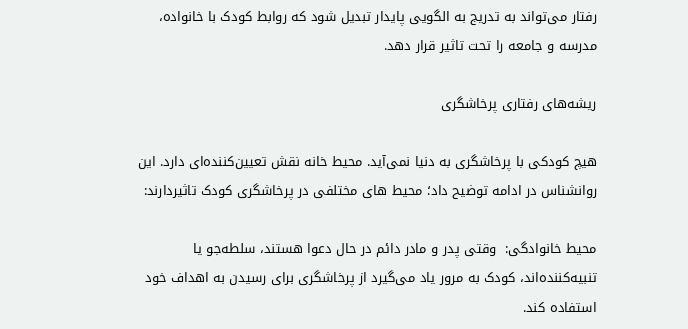رفتار می‌تواند به تدریج به الگویی پایدار تبدیل شود که روابط کودک با خانواده، مدرسه و جامعه را تحت تاثیر قرار دهد.

ریشه‌های رفتاری پرخاشگری

هیچ کودکی با پرخاشگری به دنیا نمی‌آید. محیط خانه نقش تعیین‌کننده‌ای دارد. این روانشناس در ادامه توضیح داد؛ محیط های مختلفی در پرخاشگری کودک تاثیردارند:

محیط خانوادگی:  وقتی پدر و مادر دائم در حال دعوا هستند، سلطه‌جو یا تنبیه‌کننده‌اند، کودک به مرور یاد می‌گیرد از پرخاشگری برای رسیدن به اهداف خود استفاده کند.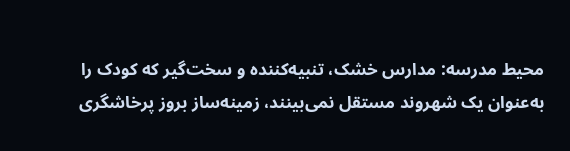محیط مدرسه: مدارس خشک، تنبیه‌کننده و سخت‌گیر که کودک را به‌عنوان یک شهروند مستقل نمی‌بینند، زمینه‌ساز بروز پرخاشگری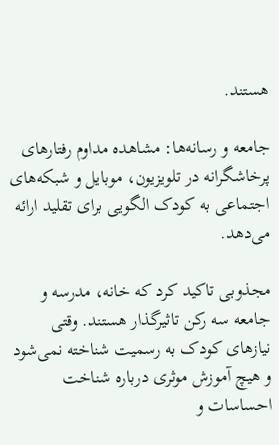هستند.

جامعه و رسانه‌ها: مشاهده مداوم رفتارهای پرخاشگرانه در تلویزیون، موبایل و شبکه‌های اجتماعی به کودک الگویی برای تقلید ارائه می‌دهد.

مجذوبی تاکید کرد که خانه، مدرسه و جامعه سه رکن تاثیرگذار هستند. وقتی نیازهای کودک به رسمیت شناخته نمی‌شود و هیچ آموزش موثری درباره شناخت احساسات و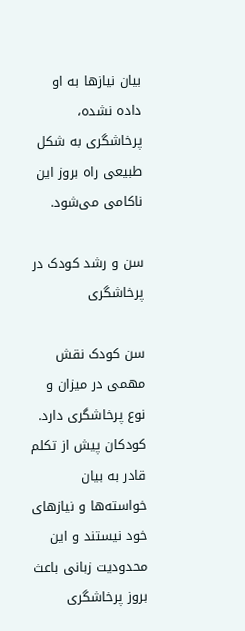بیان نیازها به او داده نشده، پرخاشگری به شکل طبیعی راه بروز این ناکامی می‌شود.

سن و رشد کودک در پرخاشگری

سن کودک نقش مهمی در میزان و نوع پرخاشگری دارد. کودکان پیش از تکلم قادر به بیان خواسته‌ها و نیازهای خود نیستند و این محدودیت زبانی باعث بروز پرخاشگری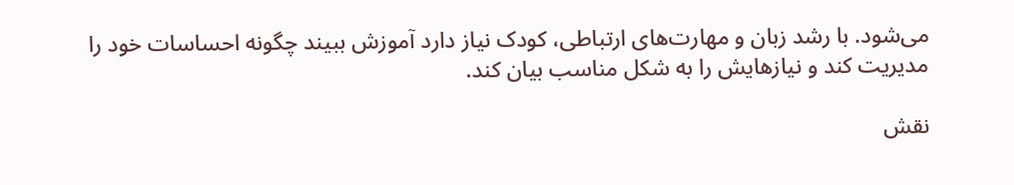می‌شود. با رشد زبان و مهارت‌های ارتباطی، کودک نیاز دارد آموزش ببیند چگونه احساسات خود را مدیریت کند و نیازهایش را به شکل مناسب بیان کند.

نقش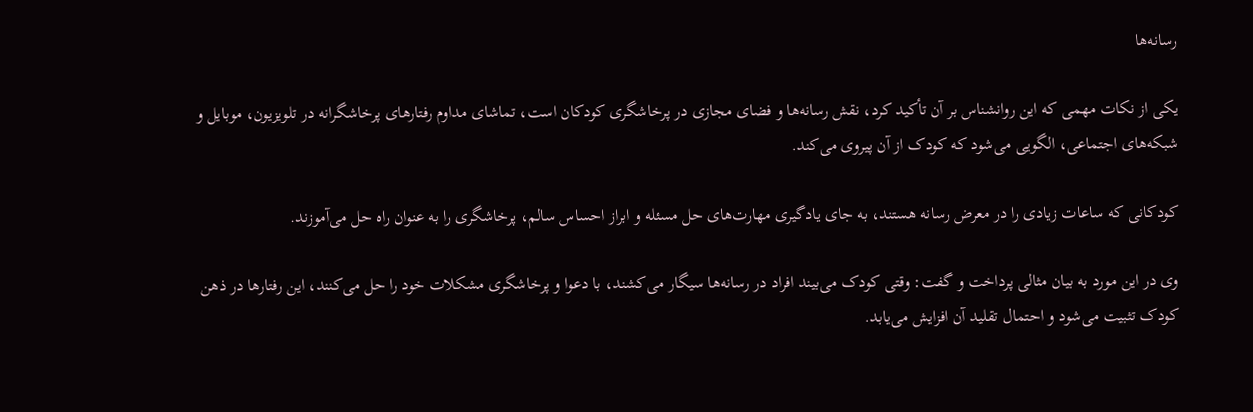رسانه‌ها

یکی از نکات مهمی که این روانشناس بر آن تأکید کرد، نقش رسانه‌ها و فضای مجازی در پرخاشگری کودکان است، تماشای مداوم رفتارهای پرخاشگرانه در تلویزیون، موبایل و شبکه‌های اجتماعی، الگویی می‌شود که کودک از آن پیروی می‌کند.

کودکانی که ساعات زیادی را در معرض رسانه هستند، به جای یادگیری مهارت‌های حل مسئله و ابراز احساس سالم، پرخاشگری را به عنوان راه حل می‌آموزند.

وی در این مورد به بیان مثالی پرداخت و گفت: وقتی کودک می‌بیند افراد در رسانه‌ها سیگار می‌کشند، با دعوا و پرخاشگری مشکلات خود را حل می‌کنند، این رفتارها در ذهن کودک تثبیت می‌شود و احتمال تقلید آن افزایش می‌یابد.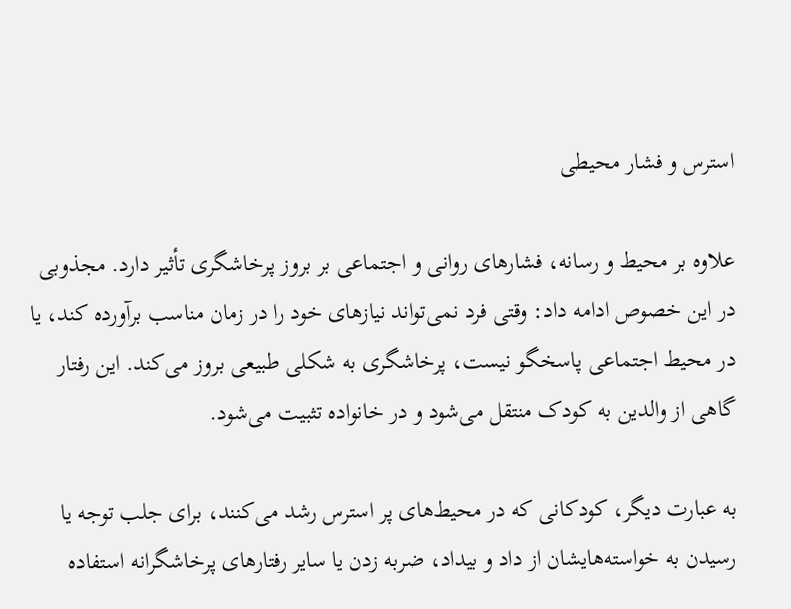استرس و فشار محیطی

علاوه بر محیط و رسانه، فشارهای روانی و اجتماعی بر بروز پرخاشگری تأثیر دارد. مجذوبی در این خصوص ادامه داد: وقتی فرد نمی‌تواند نیازهای خود را در زمان مناسب برآورده کند، یا در محیط اجتماعی پاسخگو نیست، پرخاشگری به شکلی طبیعی بروز می‌کند. این رفتار گاهی از والدین به کودک منتقل می‌شود و در خانواده تثبیت می‌شود.

به عبارت دیگر، کودکانی که در محیط‌های پر استرس رشد می‌کنند، برای جلب توجه یا رسیدن به خواسته‌هایشان از داد و بیداد، ضربه زدن یا سایر رفتارهای پرخاشگرانه استفاده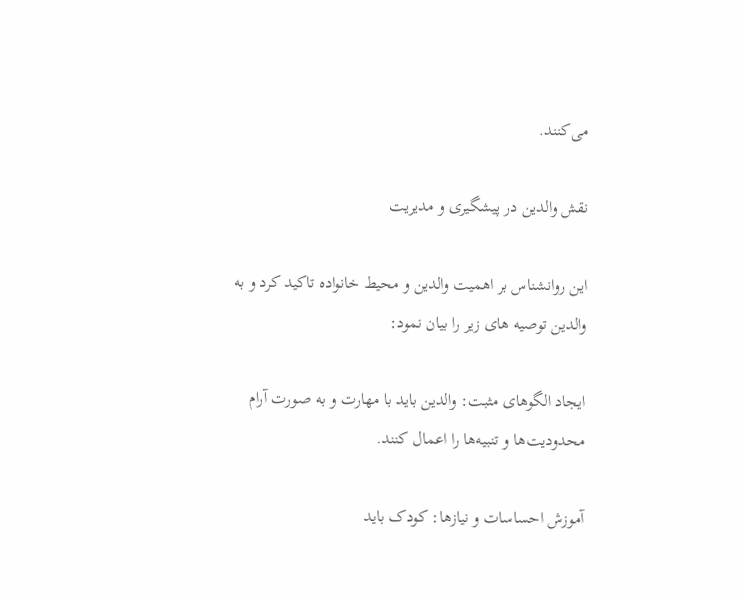می‌کنند.

نقش والدین در پیشگیری و مدیریت

این روانشناس بر اهمیت والدین و محیط خانواده تاکید کرد و به والدین توصیه های زیر را بیان نمود:

ایجاد الگوهای مثبت: والدین باید با مهارت و به صورت آرام محدودیت‌ها و تنبیه‌ها را اعمال کنند.

آموزش احساسات و نیازها: کودک باید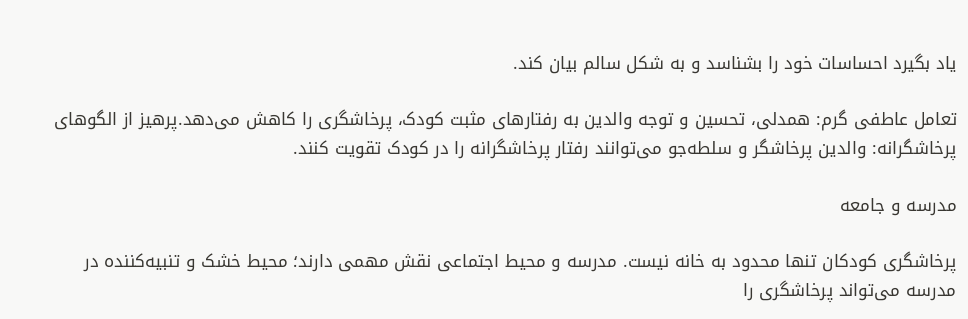یاد بگیرد احساسات خود را بشناسد و به شکل سالم بیان کند.

تعامل عاطفی گرم: همدلی، تحسین و توجه والدین به رفتارهای مثبت کودک، پرخاشگری را کاهش می‌دهد.پرهیز از الگوهای پرخاشگرانه: والدین پرخاشگر و سلطه‌جو می‌توانند رفتار پرخاشگرانه را در کودک تقویت کنند.

مدرسه و جامعه

پرخاشگری کودکان تنها محدود به خانه نیست. مدرسه و محیط اجتماعی نقش مهمی دارند؛ محیط خشک و تنبیه‌کننده در مدرسه می‌تواند پرخاشگری را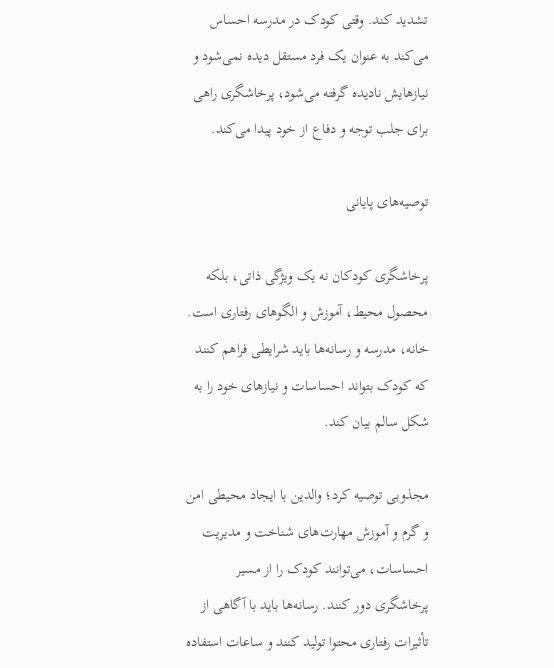تشدید کند. وقتی کودک در مدرسه احساس می‌کند به عنوان یک فرد مستقل دیده نمی‌شود و نیازهایش نادیده گرفته می‌شود، پرخاشگری راهی برای جلب توجه و دفاع از خود پیدا می‌کند.

توصیه‌های پایانی

پرخاشگری کودکان نه یک ویژگی ذاتی، بلکه محصول محیط، آموزش و الگوهای رفتاری است. خانه، مدرسه و رسانه‌ها باید شرایطی فراهم کنند که کودک بتواند احساسات و نیازهای خود را به شکل سالم بیان کند.

مجذوبی توصیه کرد؛ والدین با ایجاد محیطی امن و گرم و آموزش مهارت‌های شناخت و مدیریت احساسات، می‌توانند کودک را از مسیر پرخاشگری دور کنند. رسانه‌ها باید با آگاهی از تأثیرات رفتاری محتوا تولید کنند و ساعات استفاده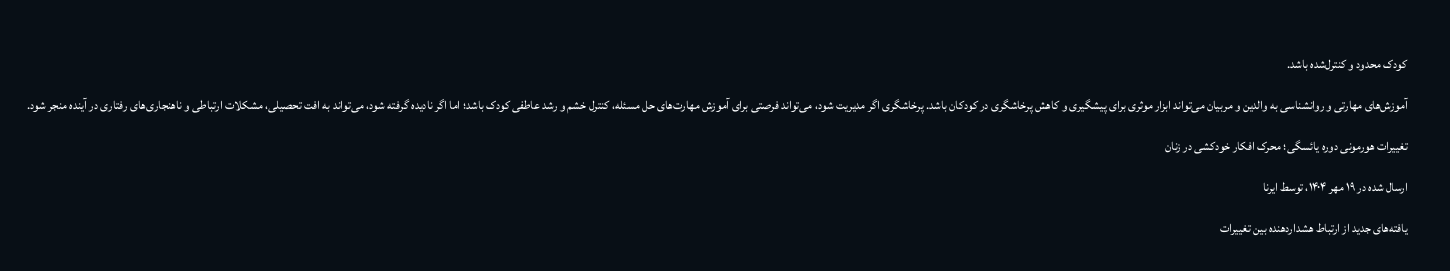کودک محدود و کنترل‌شده باشد.

آموزش‌های مهارتی و روانشناسی به والدین و مربیان می‌تواند ابزار موثری برای پیشگیری و کاهش پرخاشگری در کودکان باشد. پرخاشگری اگر مدیریت شود، می‌تواند فرصتی برای آموزش مهارت‌های حل مسئله، کنترل خشم و رشد عاطفی کودک باشد؛ اما اگر نادیده گرفته شود، می‌تواند به افت تحصیلی، مشکلات ارتباطی و ناهنجاری‌های رفتاری در آینده منجر شود.

تغییرات هورمونی دوره یائسگی؛ محرک افکار خودکشی در زنان

ارسال شده در ۱۹ مهر ۱۴۰۴، توسط ایرنا

یافته‌های جدید از ارتباط هشداردهنده بین تغییرات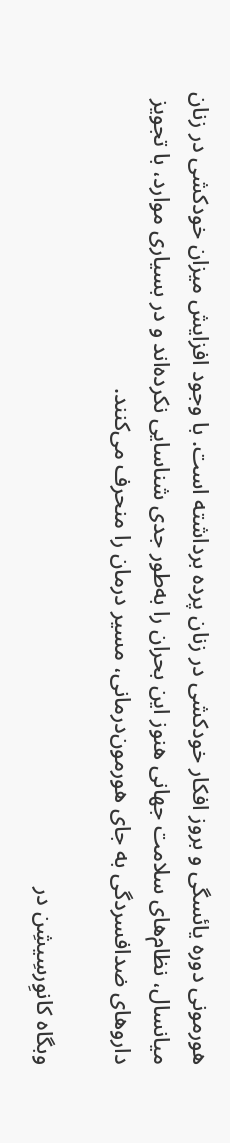هورمونی دوره یائسگی و بروز افکار خودکشی در زنان پرده برداشته است. با وجود افزایش میزان خودکشی در زنان میانسال، نظام‌های سلامت جهانی هنوز این بحران را به‌طور جدی شناسایی نکرده‌اند و در بسیاری موارد، با تجویز داروهای ضدافسردگی به جای هورمون‌درمانی، مسیر درمان را منحرف می‌کنند.

وبگاه کانوِرسِیشِن در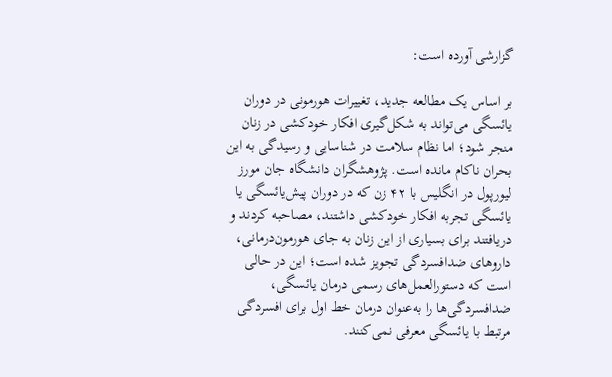گزارشی آورده است:

بر اساس یک مطالعه جدید، تغییرات هورمونی در دوران یائسگی می‌تواند به شکل‌گیری افکار خودکشی در زنان منجر شود؛ اما نظام سلامت در شناسایی و رسیدگی به این بحران ناکام مانده است. پژوهشگران دانشگاه جان مورز لیورپول در انگلیس با ۴۲ زن که در دوران پیش‌یائسگی یا یائسگی تجربه افکار خودکشی داشتند، مصاحبه کردند و دریافتند برای بسیاری از این زنان به جای هورمون‌درمانی، داروهای ضدافسردگی تجویز شده‌ است؛ این در حالی است که دستورالعمل‌های رسمی درمان یائسگی، ضدافسردگی‌ها را به‌عنوان درمان خط اول برای افسردگی مرتبط با یائسگی معرفی نمی‌کنند.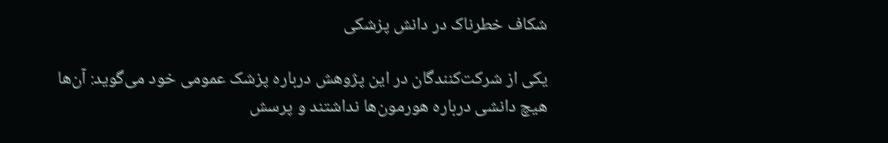شکاف خطرناک در دانش پزشکی

یکی از شرکت‌کنندگان در این پژوهش درباره پزشک عمومی خود می‌گوید: آن‌ها هیچ دانشی درباره هورمون‌ها نداشتند و پرسش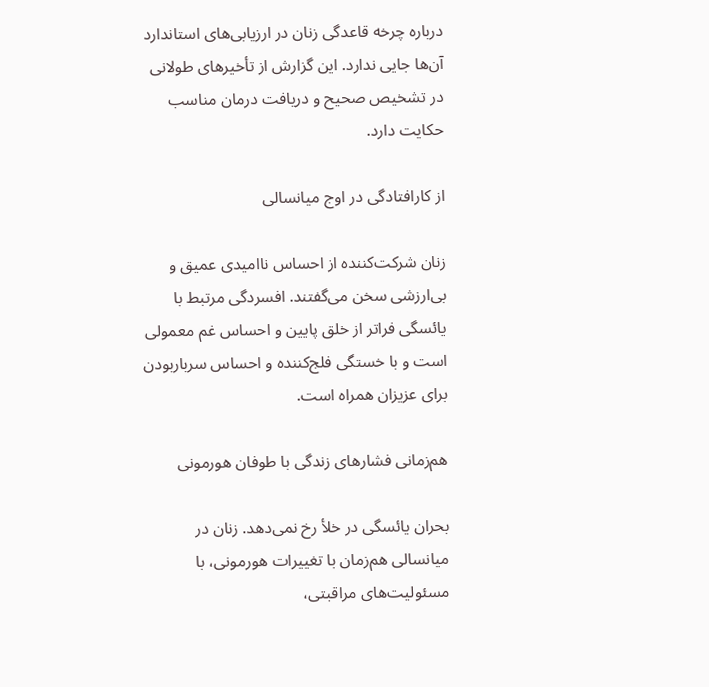درباره چرخه قاعدگی زنان در ارزیابی‌های استاندارد آن‌ها جایی ندارد. این گزارش از تأخیرهای طولانی در تشخیص صحیح و دریافت درمان مناسب حکایت دارد.

از کارافتادگی در اوج میانسالی

زنان شرکت‌کننده از احساس ناامیدی عمیق و بی‌ارزشی سخن می‌گفتند. افسردگی مرتبط با یائسگی فراتر از خلق پایین و احساس غم معمولی است و با خستگی فلج‌کننده و احساس سرباربودن برای عزیزان همراه است.

هم‌زمانی فشارهای زندگی با طوفان هورمونی

بحران یائسگی در خلأ رخ نمی‌دهد. زنان در میانسالی هم‌زمان با تغییرات هورمونی، با مسئولیت‌های مراقبتی،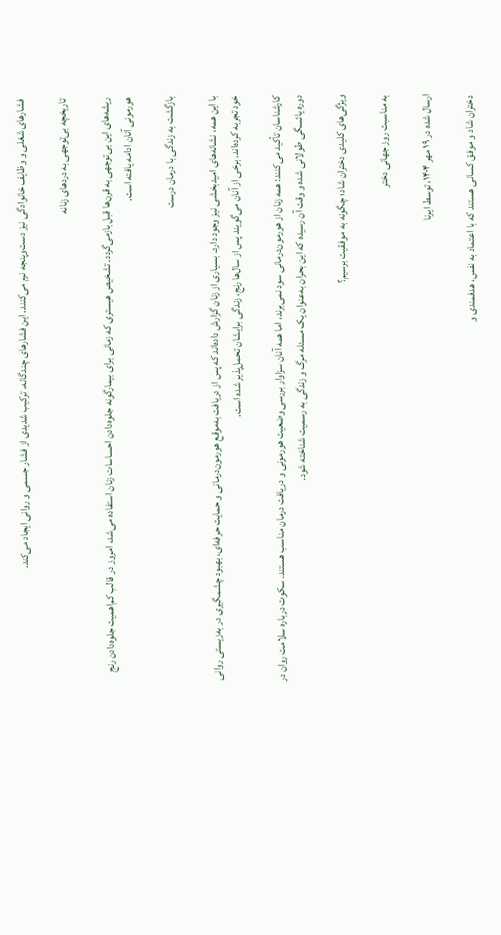فشارهای شغلی و وظایف خانوادگی نیز دست‌وپنجه نرم می‌کنند. این فشارهای چندگانه، ترکیب شدیدی از فشار جسمی و روانی ایجاد می‌کند.

تاریخچه بی‌توجهی به دردهای زنانه

ریشه‌های این بی‌توجهی به قرن‌ها قبل بازمی‌گردد. تشخیص هیستری که زمانی برای بیمارگونه جلوه‌دادن احساسات زنان استفاده می‌شد، امروز در قالب کم‌اهمیت جلوه‌دادن رنج هورمونی آنان ادامه یافته است.

بازگشت به زندگی با درمان درست

با این همه، نشانه‌های امیدبخشی نیز وجود دارد. بسیاری از زنان گزارش داده‌اند که پس از دریافت به‌موقع هورمون‌درمانی و حمایت حرفه‌ای، بهبود چشمگیری در به‌زیستی روانی خود تجربه کرده‌اند. برخی از آنان می‌گویند پس از سال‌ها رنج، زندگی برایشان تحمل‌پذیر شده است.

کارشناسان تأکید می‌کنند: همه زنان از هورمون‌درمانی سود نمی‌برند، اما همه آنان سزاوار بررسی وضعیت هورمونی و دریافت درمان مناسب هستند. سکوت درباره سلامت روان در دوره یائسگی طولانی شده و وقت آن رسیده که این بحران به‌عنوان یک مسئله مرگ و زندگی به رسمیت شناخته شود.

ویژگی‌های کلیدی دختران شاد؛ چگونه به موفقیت برسیم؟

به مناسبت روز جهانی دختر

ارسال شده در ۱۹ مهر ۱۴۰۴، توسط ایرنا

 دختران شاد و موفق کسانی هستند که با اعتماد به نفس، هدفمندی و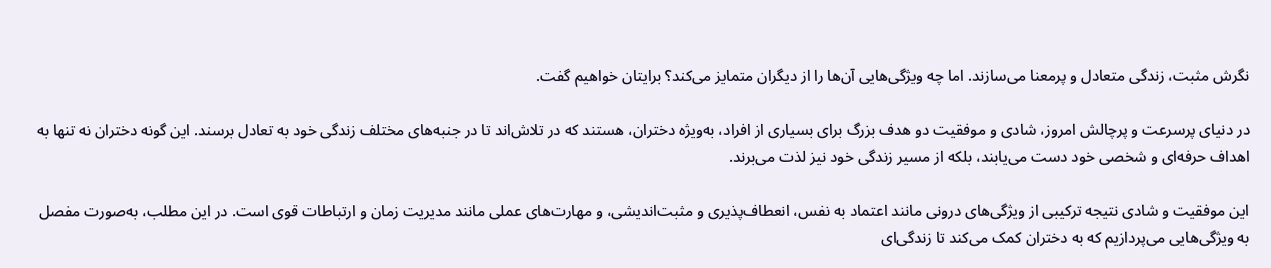نگرش مثبت، زندگی‌ متعادل و پرمعنا می‌سازند. اما چه ویژگی‌هایی آن‌ها را از دیگران متمایز می‌کند؟ برایتان خواهیم گفت.

در دنیای پرسرعت و پرچالش امروز، شادی و موفقیت دو هدف بزرگ برای بسیاری از افراد، به‌ویژه دختران، هستند که در تلاش‌اند تا در جنبه‌های مختلف زندگی خود به تعادل برسند. این گونه دختران نه تنها به اهداف حرفه‌ای و شخصی خود دست می‌یابند، بلکه از مسیر زندگی خود نیز لذت می‌برند.

این موفقیت و شادی نتیجه ترکیبی از ویژگی‌های درونی مانند اعتماد به نفس، انعطاف‌پذیری و مثبت‌اندیشی، و مهارت‌های عملی مانند مدیریت زمان و ارتباطات قوی است. در این مطلب، به‌صورت مفصل به ویژگی‌هایی می‌پردازیم که به دختران کمک می‌کند تا زندگی‌ای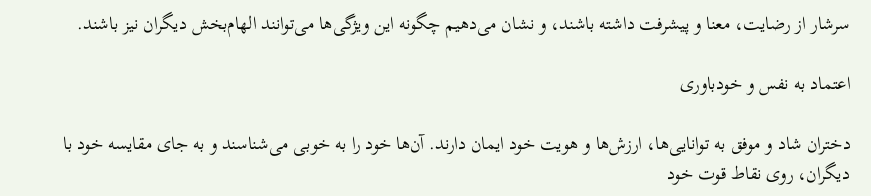سرشار از رضایت، معنا و پیشرفت داشته باشند، و نشان می‌دهیم چگونه این ویژگی‌ها می‌توانند الهام‌بخش دیگران نیز باشند.

اعتماد به نفس و خودباوری

دختران شاد و موفق به توانایی‌ها، ارزش‌ها و هویت خود ایمان دارند. آن‌ها خود را به خوبی می‌شناسند و به جای مقایسه خود با دیگران، روی نقاط قوت خود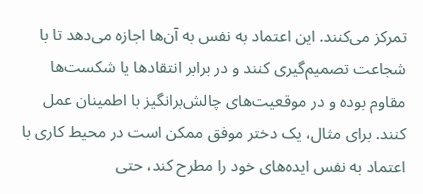تمرکز می‌کنند. این اعتماد به نفس به آن‌ها اجازه می‌دهد تا با شجاعت تصمیم‌گیری کنند و در برابر انتقادها یا شکست‌ها مقاوم بوده و در موقعیت‌های چالش‌برانگیز با اطمینان عمل کنند. برای مثال، یک دختر موفق ممکن است در محیط کاری با اعتماد به نفس ایده‌های خود را مطرح کند، حتی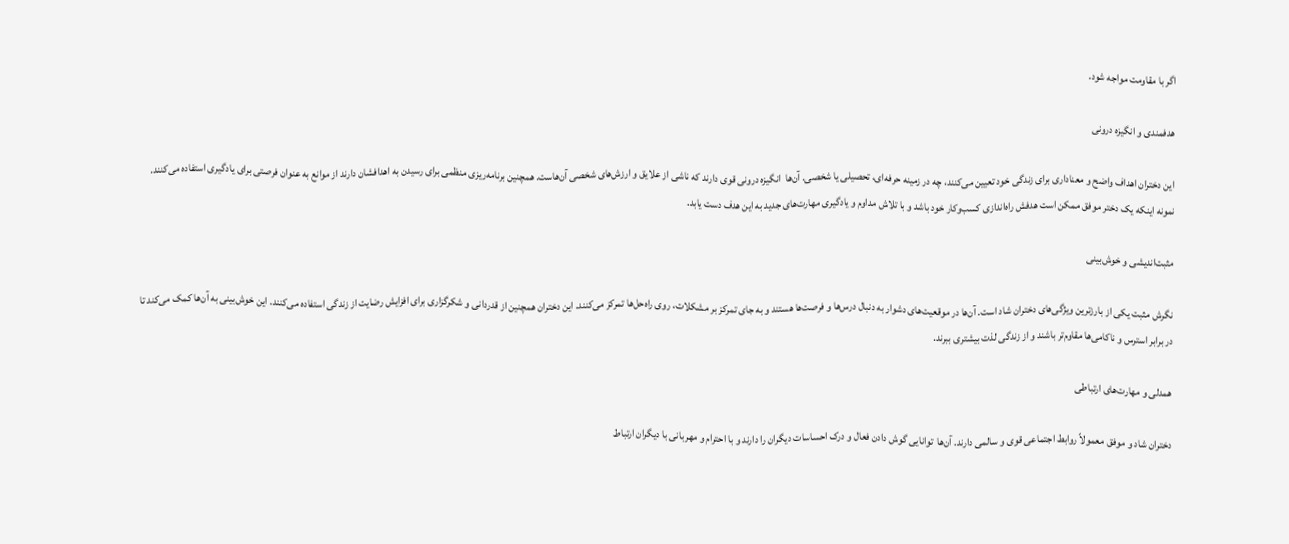اگر با مقاومت مواجه شود.

هدفمندی و انگیزه درونی

این دختران اهداف واضح و معناداری برای زندگی خود تعیین می‌کنند، چه در زمینه حرفه‌ای، تحصیلی یا شخصی. آن‌ها  انگیزه درونی قوی دارند که ناشی از علایق و ارزش‌های شخصی آن‌هاست. همچنین برنامه‌ریزی منظمی برای رسیدن به اهدافشان دارند از موانع به عنوان فرصتی برای یادگیری استفاده می‌کنند. نمونه اینکه یک دختر موفق ممکن است هدفش راه‌اندازی کسب‌وکار خود باشد و با تلاش مداوم و یادگیری مهارت‌های جدید به این هدف دست یابد.

مثبت‌اندیشی و خوش‌بینی

نگرش مثبت یکی از بارزترین ویژگی‌های دختران شاد است. آن‌ها در موقعیت‌های دشوار به دنبال درس‌ها و فرصت‌ها هستند و به جای تمرکز بر مشکلات، روی راه‌حل‌ها تمرکز می‌کنند. این دختران همچنین از قدردانی و شکرگزاری برای افزایش رضایت از زندگی استفاده می‌کنند. این خوش‌بینی به آن‌ها کمک می‌کند تا در برابر استرس و ناکامی‌ها مقاوم‌تر باشند و از زندگی لذت بیشتری ببرند.

همدلی و مهارت‌های ارتباطی

دختران شاد و موفق معمولاً روابط اجتماعی قوی و سالمی دارند. آن‌ها  توانایی گوش دادن فعال و درک احساسات دیگران را دارند و با احترام و مهربانی با دیگران ارتباط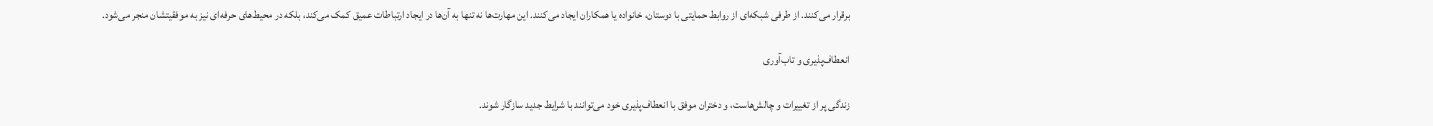برقرار می‌کنند. از طرفی شبکه‌ای از روابط حمایتی با دوستان، خانواده یا همکاران ایجاد می‌کنند. این مهارت‌ها نه تنها به آن‌ها در ایجاد ارتباطات عمیق کمک می‌کند، بلکه در محیط‌های حرفه‌ای نیز به موفقیتشان منجر می‌شود.

انعطاف‌پذیری و تاب‌آوری

زندگی پر از تغییرات و چالش‌هاست، و دختران موفق با انعطاف‌پذیری خود می‌توانند با شرایط جدید سازگار شوند.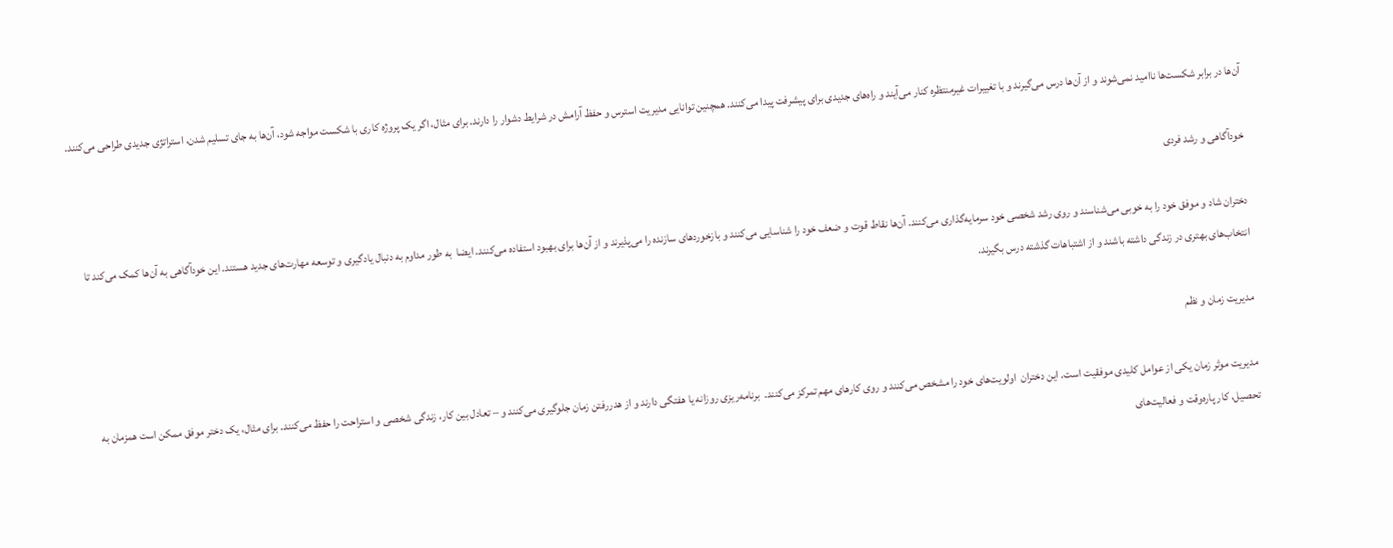آن‌ها در برابر شکست‌ها ناامید نمی‌شوند و از آن‌ها درس می‌گیرند و با تغییرات غیرمنتظره کنار می‌آیند و راه‌های جدیدی برای پیشرفت پیدا می‌کنند. همچنین توانایی مدیریت استرس و حفظ آرامش در شرایط دشوار را دارند. برای مثال، اگر یک پروژه کاری با شکست مواجه شود، آن‌ها به جای تسلیم شدن، استراتژی جدیدی طراحی می‌کنند.

خودآگاهی و رشد فردی

دختران شاد و موفق خود را به خوبی می‌شناسند و روی رشد شخصی خود سرمایه‌گذاری می‌کنند. آن‌ها نقاط قوت و ضعف خود را شناسایی می‌کنند و بازخوردهای سازنده را می‌پذیرند و از آن‌ها برای بهبود استفاده می‌کنند. ایضا  به طور مداوم به دنبال یادگیری و توسعه مهارت‌های جدید هستند. این خودآگاهی به آن‌ها کمک می‌کند تا انتخاب‌های بهتری در زندگی داشته باشند و از اشتباهات گذشته درس بگیرند.

مدیریت زمان و نظم

مدیریت موثر زمان یکی از عوامل کلیدی موفقیت است. این دختران  اولویت‌های خود را مشخص می‌کنند و روی کارهای مهم تمرکز می‌کنند.  برنامه‌ریزی روزانه یا هفتگی دارند و از هدررفتن زمان جلوگیری می‌کنند و – تعادل بین کار، زندگی شخصی و استراحت را حفظ می‌کنند. برای مثال، یک دختر موفق ممکن است همزمان به تحصیل، کار پاره‌وقت و فعالیت‌های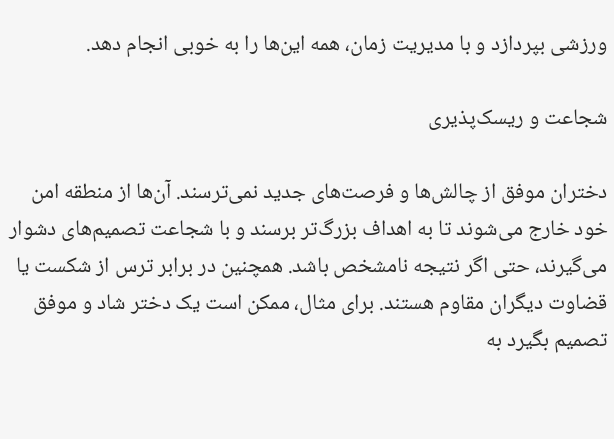ورزشی بپردازد و با مدیریت زمان، همه این‌ها را به خوبی انجام دهد.

شجاعت و ریسک‌پذیری

دختران موفق از چالش‌ها و فرصت‌های جدید نمی‌ترسند. آن‌ها از منطقه امن خود خارج می‌شوند تا به اهداف بزرگ‌تر برسند و با شجاعت تصمیم‌های دشوار می‌گیرند، حتی اگر نتیجه نامشخص باشد. همچنین در برابر ترس از شکست یا قضاوت دیگران مقاوم هستند. برای مثال، ممکن است یک دختر شاد و موفق تصمیم بگیرد به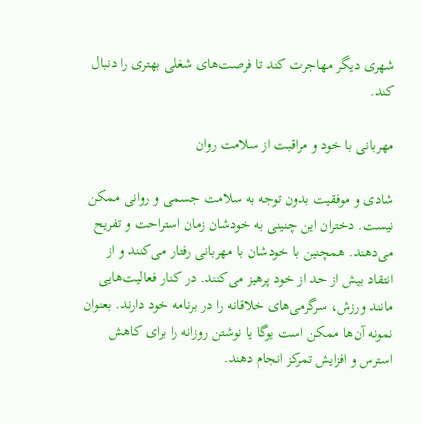شهری دیگر مهاجرت کند تا فرصت‌های شغلی بهتری را دنبال کند.

مهربانی با خود و مراقبت از سلامت روان

شادی و موفقیت بدون توجه به سلامت جسمی و روانی ممکن نیست. دختران این چنینی به خودشان زمان استراحت و تفریح می‌دهند. همچنین با خودشان با مهربانی رفتار می‌کنند و از انتقاد بیش از حد از خود پرهیز می‌کنند. در کنار فعالیت‌هایی مانند ورزش، سرگرمی‌های خلاقانه را در برنامه خود دارند. بعنوان نمونه آن‌ها ممکن است یوگا یا نوشتن روزانه را برای کاهش استرس و افزایش تمرکز انجام دهند.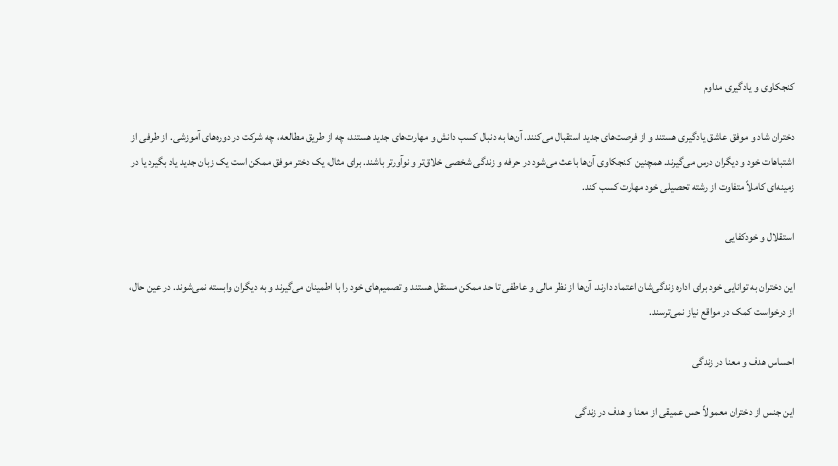کنجکاوی و یادگیری مداوم

دختران شاد و موفق عاشق یادگیری هستند و از فرصت‌های جدید استقبال می‌کنند. آن‌ها به دنبال کسب دانش و مهارت‌های جدید هستند، چه از طریق مطالعه، چه شرکت در دوره‌های آموزشی. از طرفی از اشتباهات خود و دیگران درس می‌گیرند. همچنین  کنجکاوی آن‌ها باعث می‌شود در حرفه و زندگی شخصی خلاق‌تر و نوآورتر باشند. برای مثال، یک دختر موفق ممکن است یک زبان جدید یاد بگیرد یا در زمینه‌ای کاملاً متفاوت از رشته تحصیلی خود مهارت کسب کند.

استقلال و خودکفایی

این دختران به توانایی خود برای اداره زندگی‌شان اعتماد دارند. آن‌ها از نظر مالی و عاطفی تا حد ممکن مستقل هستند و تصمیم‌های خود را با اطمینان می‌گیرند و به دیگران وابسته نمی‌شوند. در عین حال، از درخواست کمک در مواقع نیاز نمی‌ترسند.

احساس هدف و معنا در زندگی

این جنس از دختران معمولاً حس عمیقی از معنا و هدف در زندگی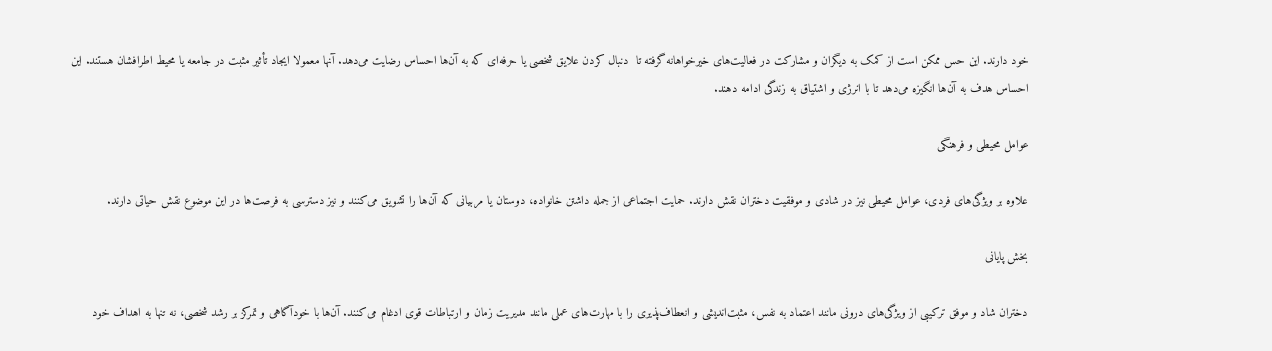خود دارند. این حس ممکن است از کمک به دیگران و مشارکت در فعالیت‌های خیرخواهانه گرفته تا  دنبال کردن علایق شخصی یا حرفه‌ای که به آن‌ها احساس رضایت می‌دهد. آنها معمولا ایجاد تأثیر مثبت در جامعه یا محیط اطرافشان هستند. این احساس هدف به آن‌ها انگیزه می‌دهد تا با انرژی و اشتیاق به زندگی ادامه دهند.

عوامل محیطی و فرهنگی

علاوه بر ویژگی‌های فردی، عوامل محیطی نیز در شادی و موفقیت دختران نقش دارند. حمایت اجتماعی از جمله داشتن خانواده، دوستان یا مربیانی که آن‌ها را تشویق می‌کنند و نیز دسترسی به فرصت‌ها در این موضوع نقش حیاتی دارند.

بخش پایانی

دختران شاد و موفق ترکیبی از ویژگی‌های درونی مانند اعتماد به نفس، مثبت‌اندیشی و انعطاف‌پذیری را با مهارت‌های عملی مانند مدیریت زمان و ارتباطات قوی ادغام می‌کنند. آن‌ها با خودآگاهی و تمرکز بر رشد شخصی، نه تنها به اهداف خود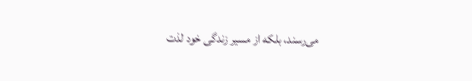می‌رسند، بلکه از مسیر زندگی خود لذت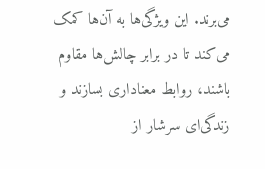می‌برند. این ویژگی‌ها به آن‌ها کمک می‌کند تا در برابر چالش‌ها مقاوم باشند، روابط معناداری بسازند و زندگی‌ای سرشار از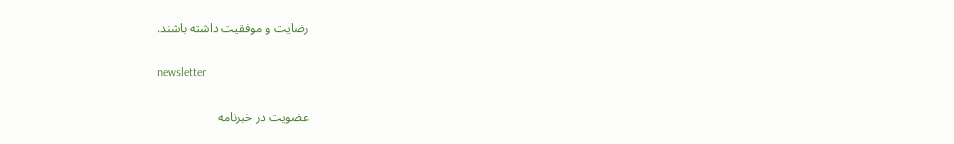رضایت و موفقیت داشته باشند.

newsletter

عضویت در خبرنامه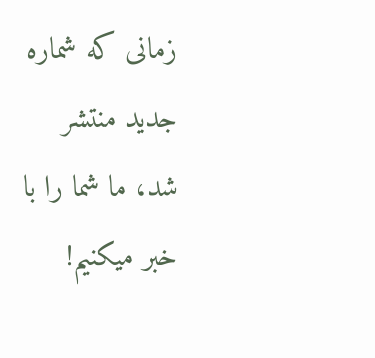زمانی که شماره جدید منتشر شد، ما شما را با خبر میکنیم!